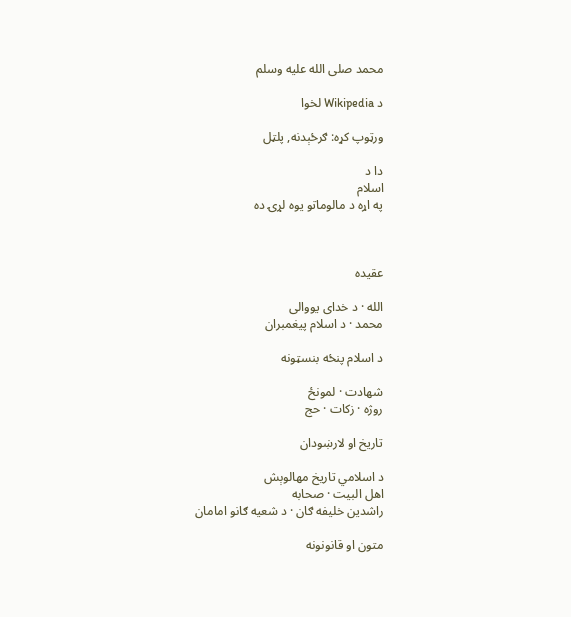محمد صلی الله عليه وسلم

د Wikipedia لخوا

ورټوپ کړه: ګرځېدنه, پلټل

دا د
اسلام
په اړه د مالوماتو يوه لړۍ ده



عقيده

الله · د خدای يووالی
محمد · د اسلام پيغمبران

د اسلام پنځه بنسټونه

شهادت · لمونځ
روژه · زکات · حج

تاريخ او لارښودان

د اسلامي تاريخ مهالوېش
اهل البيت · صحابه
راشدين خليفه ګان · د شعيه ګانو امامان

متون او قانونونه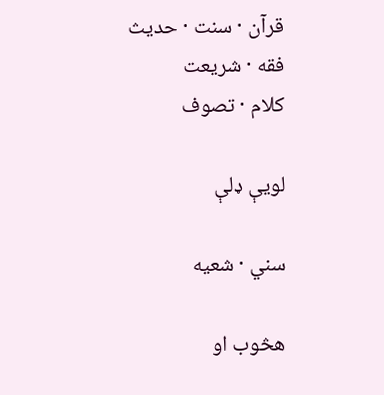قرآن · سنت · حديث
فقه · شريعت
کلام · تصوف

لويې ډلې

سني · شعيه

هڅوب او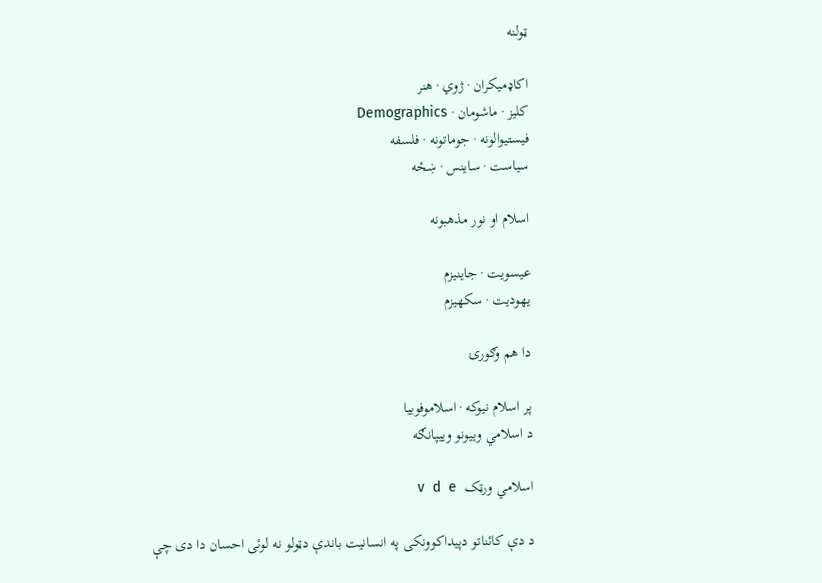ټولنه

اکاډميکران · ژوي · هنر
کليز · ماشومان · Demographics
فيستيوالونه · جوماتونه · فلسفه
سياست · ساينس · ښځه

اسلام او نور مذهبونه

عيسويت · جاينيزم
یهوديت · سکهيزم

دا هم وګورۍ

پر اسلام نيوکه · اسلاموفوبيا
د اسلامي وييونو وييپانګه

اسلامي ورټک  v  d  e

د دې کائناتو دپيداکوونکى په انسانيت باندې دټولو نه لوئى احسان دا دی چې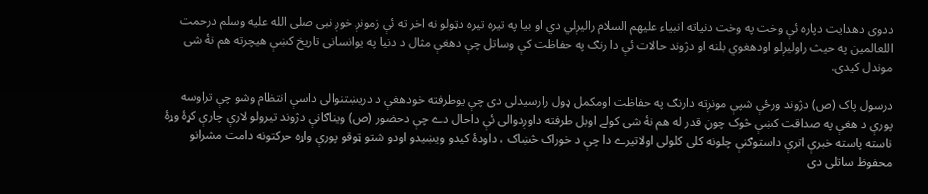ددوى دهدايت دپاره ئې وخت په وخت دنياته انبياء عليهم السلام راليږلي دي او بيا په تيره تيره دټولو نه اخر ته ئې زمونږ خوږ نبى صلى الله عليه وسلم درحمت اللعالمين په حيث راوليږلو اودهغوي بلنه او دژوند حالات ئې دا رنګ په حفاظت کې وساتل چې دهغې مثال د دنيا په يوانسانى تاريخ کښې هيچرته هم نۀ شى موندل کيدی.

درسول پاک (ص) دژوند ورځې شپې مونږته دارنګ په حفاظت اومکمل ډول رارسيدلى دى چې يوطرفته خودهغې د دريښتنوالى داسې انتظام وشو چې تراوسه پورې د هغې په صداقت کښې څوک چوڼ قدر له هم نۀ شى کولے اوبل طرفته داوږدوالى ئې داحال دے چې دحضور (ص) ويناګانې دژوند تيرولو لارې چارې کړۀ وړۀ ناسته پاسته خبرې اترې داستوګنې چلونه کلى کلولى اولاتيرے دا چې د خوراک څښاک ، داودۀ کيدو ويښيدو اودو شتو ټوقو پورې واړه حرکتونه دامت مشرانو محفوظ ساتلى دى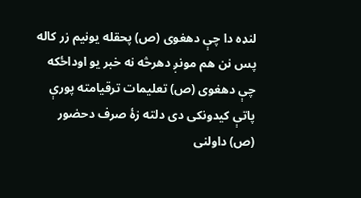لنډه دا چې دهغوى (ص) پحقله يونيم زر کاله پس نن هم مونږ دهرڅه نه خبر يو اوداځکه چې دهغوى (ص) تعليمات ترقيامته پورې پاتې کيدونکى دى دلته زۀ صرف دحضور (ص) داولنى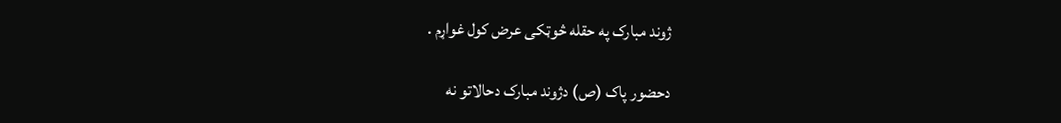ژوند مبارک په حقله څوټکى عرض کول غواړم .

دحضور پاک (ص) دژوند مبارک دحالاتو نه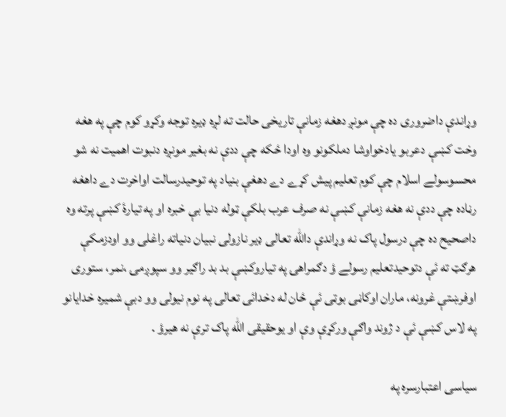وړاندې داضرورى ده چې مونږ دهغه زمانې تاريخى حالت ته لږه ډيره توجه وکړو کوم چې په هغه وخت کښې دعربو يادخواوشا دملکونو وه اودا ځکه چې ددې نه بغير مونږه دنبوت اهميت نه شو محسوسولے اسلام چې کوم تعليم پيش کړے دے دهغې بنياد په توحيدرسالت اواخرت دے داهغه رڼاده چې ددې نه هغه زمانې کښې نه صرف عرب بلکې ټوله دنيا بې خبره او په تيارۀ کښې پرته وه داصحيح ده چې درسول پاک نه وړاندې دالله تعالى ډير نازولى نبيان دنياته راغلى وو اودزمکې هرګټ ته ئې دتوحيدتعليم رسولے ؤ دګمراهۍ په تياروکښې بد بد راګير وو سپوږمۍ ،نمر، ستورى اوفرښتې غرونه، ماران اوکاڼى بوټى ئې ځان له دخدائى تعالى په نوم نيولى وو دبې شميره خدايانو په لاس کښې ئې د ژوند واګې ورکړې وې او يوحقيقى الله پاک ترې نه هيرؤ .

سياسى اعتبارسره په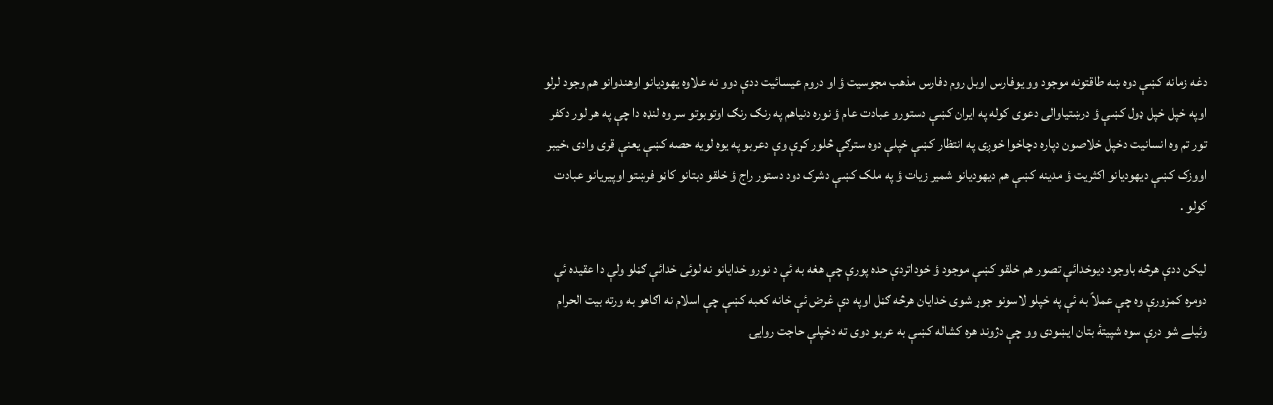دغه زمانه کښې دوه ښه طاقتونه موجود وو يوفارس اوبل روم دفارس مذهب مجوسيت ؤ او دروم عيسائيت ددې دوو نه علاوه يهوديانو اوهندوانو هم وجود لرلو اوپه خپل خپل ډول کښې ؤ درښتياوالى دعوى کوله په ايران کښې دستورو عبادت عام ؤ نوره دنياهم په رنګ رنګ اوتوبوتو سر وه لنډه دا چې په هر لور دکفر تور تم وه انسانيت دخپل خلاصون دپاره دچاخوا خوږى په انتظار کښې خپلې دوه سترګې څلور کړې وې دعربو په يوه لويه حصه کښې يعنې قرى وادى ،خيبر اووزک کښې ديهوديانو اکثريت ؤ مدينه کښې هم ديهوديانو شمير زيات ؤ په ملک کښې دشرک دود دستور راج ؤ خلقو دبتانو کاڼو فرښتو اوپيريانو عبادت کولو .

ليکن ددې هرڅه باوجود ديوخدائې تصور هم خلقو کښې موجود ؤ خوداتردې حده پورې چې هغه به ئې د نورو خدايانو نه لوئى خدائې ګڼلو ولې دا عقيده ئې دومره کمزورې وه چې عملاً به ئې په خپلو لاسونو جوړ شوى خدايان هرڅه ګڼل اوپه دې غرض ئې خانه کعبه کښې چې اسلام نه اګاهو به ورته بيت الحرام وئيلے شو درې سوه شپيتۀ بتان ايښودى وو چې دژوند هره کشاله کښې به عربو دوى ته دخپلې حاجت روايۍ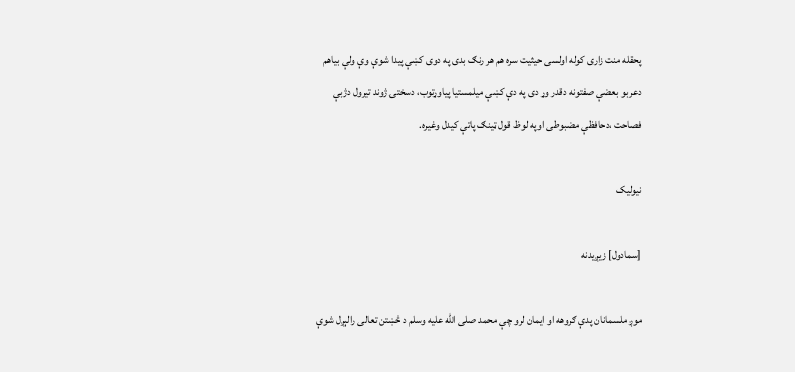پحقله منت زارى کوله اولسى حيثيت سره هم هر رنګ بدى په دوى کښې پيدا شوې وې ولې بياهم دعربو بعضې صفتونه دقدر وړ دى په دې کښې ميلمستيا پياوړتوب، دسختۍ ژوند تيرول دژبې فصاحت ،دحافظې مضبوطى اوپه لوظ قول ټينګ پاتې کيدل وغيره.

نيوليک

[سمادول] زيږيدنه

موږ ملسمانان پدې ګروهه او ايمان لرو چې محمد صلى الله عليه وسلم د څښتن تعالى رالېږل شوې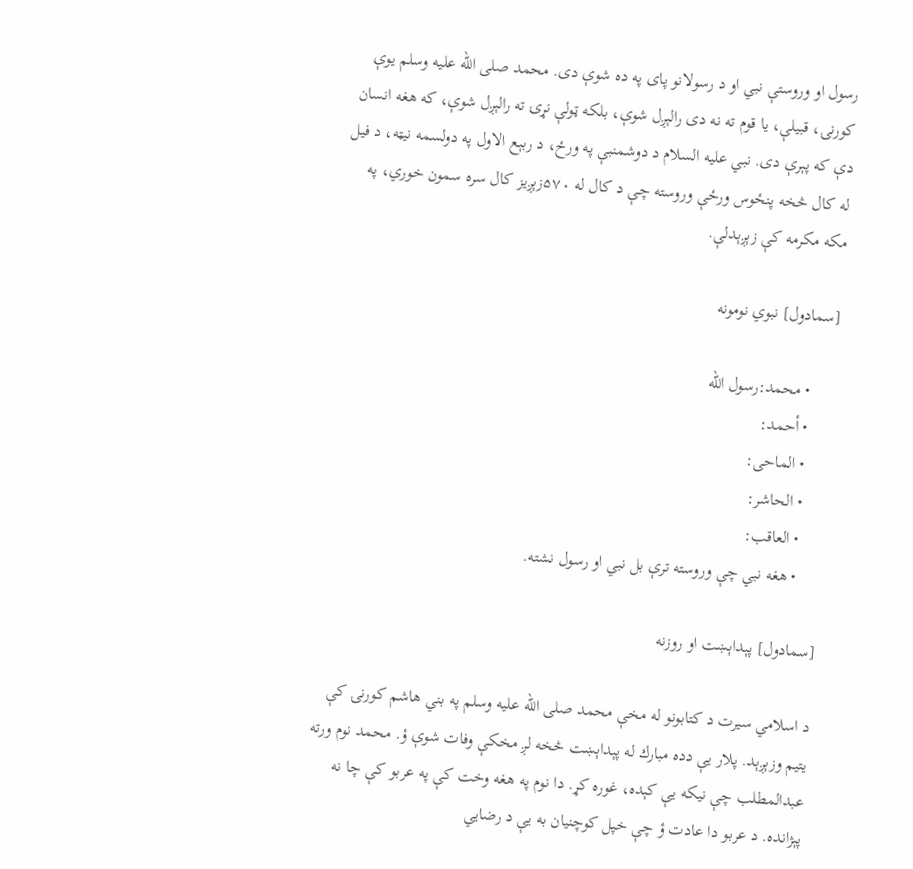رسول او وروستې نبي او د رسولانو پاى په ده شوې دى. محمد صلى الله عليه وسلم يوې كورنۍ، قبيلې، يا قوم ته نه دى رالېږل شوې، بلكه ټولې نړۍ ته رالېږل شوې، كه هغه انسان دې كه پېرې دى. نبي عليه السلام د دوشمنبې په ورځ، د ربېع الاول په دولسمه نيټه، د فيل له كال څخه پنځوس ورځې وروسته چې د كال له ۵۷۰زېږيز كال سره سمون خوري، په مكه مكرمه كې زېږېدلې.

[سمادول] نبوي نومونه

      • محمد:رسول الله
      • أحمد:
      • الماحى:
      • الحاشر:
      • العاقب:
      • هغه نبي چې وروسته ترې بل نبي او رسول نشته.

[سمادول] پېداېښت او روزنه

د اسلامي سيرت د كتابونو له مخې محمد صلى الله عليه وسلم په بني هاشم كورنۍ كې يتيم وزېږېد. پلار يې دده مبارك له پېداېښت څخه لږ مخكې وفات شوې ؤ. محمد نوم ورته عبدالمطلب چې نيكه يې كېده، غوره كړ. دا نوم په هغه وخت كې په عربو كې چا نه پېژانده. د عربو دا عادت ؤ چې خپل كوچنيان به يې د رضايي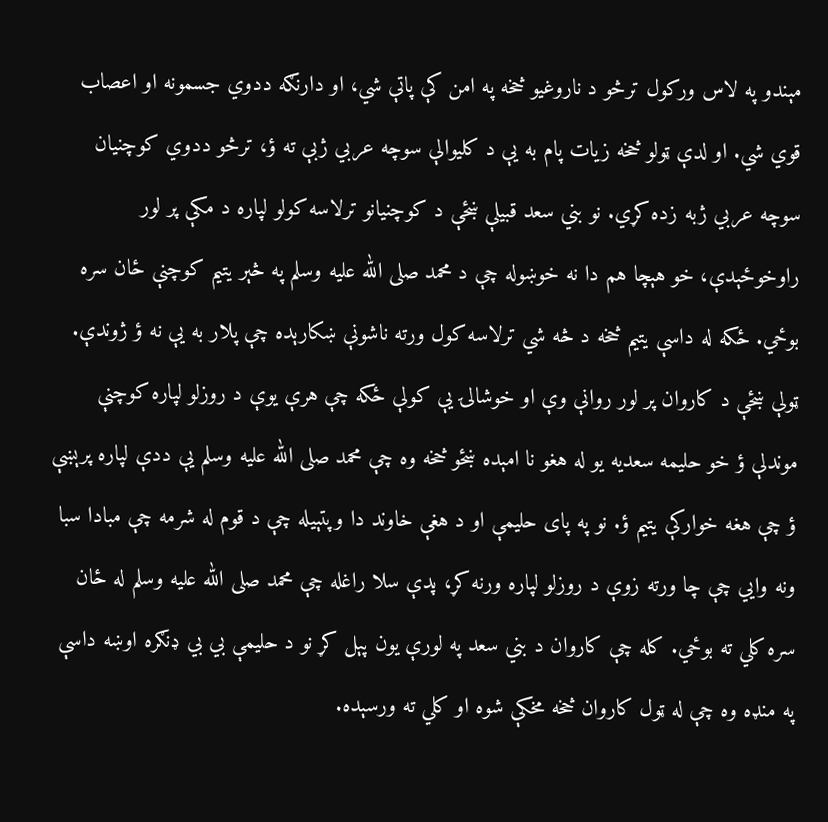مېندو په لاس وركول ترڅو د ناروغيو څخه په امن كې پاتې شي، او دارنګه ددوي جسمونه او اعصاب قوي شي. او لدې ټولو څخه زيات پام به يې د كليوالې سوچه عربي ژبې ته ؤ، ترڅو ددوي كوچنيان سوچه عربي ژبه زده كړي. نو بني سعد قبيلې ښځې د كوچنيانو ترلاسه كولو لپاره د مكې پر لور راوخوځېدې، خو هېچا هم دا نه خوښوله چې د محمد صلى الله عليه وسلم په څېر يتيم كوچنې ځان سره بوځي. ځكه له داسې يتيم څخه د څه شي ترلاسه كول ورته ناشونې ښكارېده چې پلار به يې نه ؤ ژوندې. ټولې ښځې د كاروان پر لور روانې وې او خوشالۍ يې كولې ځكه چې هرې يوې د روزلو لپاره كوچنې موندلې ؤ خو حليمه سعديه يو له هغو نا امېده ښځو څخه وه چې محمد صلى الله عليه وسلم يې ددې لپاره پرېښې ؤ چې هغه خواركې يتيم ؤ. نو په پاى حليمې او د هغې خاوند دا وپتېيله چې د قوم له شرمه چې مبادا سبا ونه وايي چې چا ورته زوې د روزلو لپاره ورنه كړ، پدې سلا راغله چې محمد صلى الله عليه وسلم له ځان سره كلي ته بوځي. كله چې كاروان د بني سعد په لورې يون پېل كړ نو د حليمې بي بي ډنګره اوښه داسې په منډه وه چې له ټول كاروان څخه مخكې شوه او كلي ته ورسېده.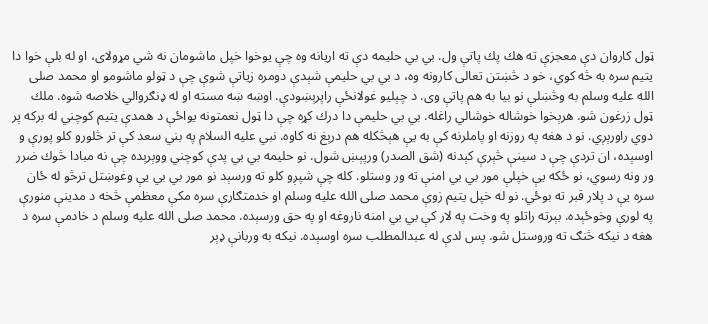ټول كاروان دې معجزې ته هك پك پاتې ول. بي بي حليمه دې ته اريانه وه چې يوخوا خپل ماشومان نه شي مړولاى، او له بلې خوا دا يتيم سره به څه كوي، خو د څښتن تعالى كارونه وه، د بي بي حليمې شېدې دومره زياتې شوې چې د ټولو ماشومو او محمد صلى الله عليه وسلم به وڅښلې نو بيا به هم پاتې وى. د چېليو غولانځې راپرېښودې. اوښه ښه مسته او له ډنګروالي خلاصه شوه. ملك ټول زرغون شو. هرېخوا خوشاله خوشالي راغله. بي بي حليمې دا درك كړه چې دا ټول نعمتونه يواځې د همدې يتيم كوچني له بركه پر دوي راورېږي. نو د هغه په روزنه او پاملرنه كې به يې هېڅكله هم درېغ نه كاوه. نبي عليه السلام په بني سعد كې تر څلورو كلو پورې و اوسېده، ان تردې چې د سينې څېرې كېدنه (شق الصدر) ورپېښ شول. نو حليمه بي بي پدې كوچني ووېرېده چې نه مبادا څوك ضرر ور ونه رسوي، نو ځكه يې خپلې مور بي بي امنې ته ور وستلو. كله چې شپږو كلو ته ورسېد نو مور بي بي يې وغوښتل ترڅو له ځان سره يې د پلار قبر ته بوځي. نو له خپل يتيم زوې محمد صلى الله عليه وسلم او خدمتګارې سره مكې معظمې څخه د مدينې منورې په لورې وخوځېده. بېرته راتلو په وخت په لار كې بي بي امنه ناروغه او په حق ورسېده. محمد صلى الله عليه وسلم د خادمې سره د هغه د نيكه څنګ ته وروستل شو. پس لدې له عبدالمطلب سره اوسېده. نيكه به وربانې ډېر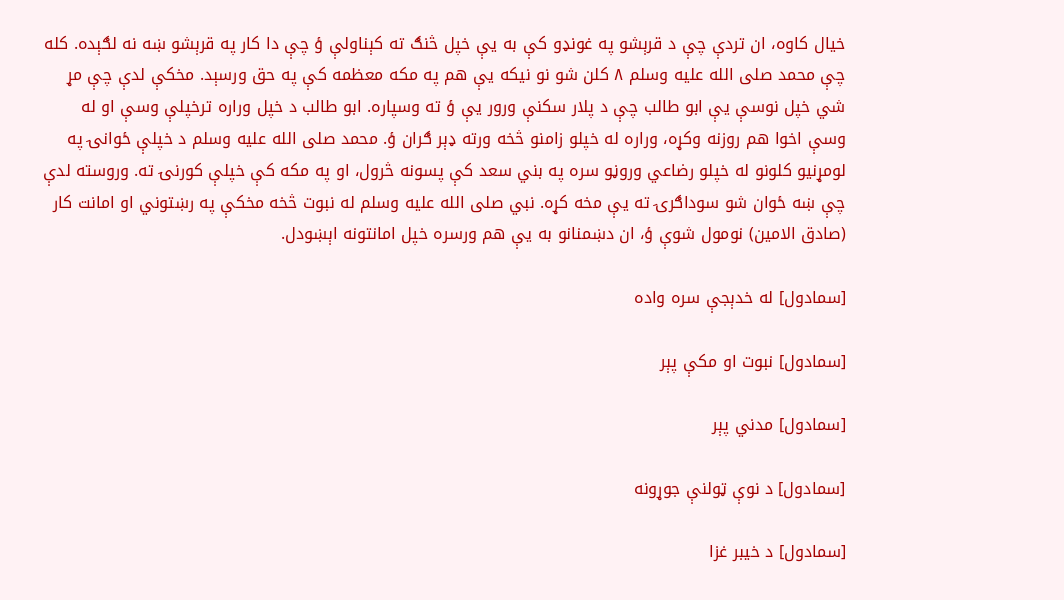خيال كاوه، ان تردې چې د قرېشو په غونډو كې به يې خپل څنګ ته كېناولې ؤ چې دا كار په قرېشو ښه نه لګېده. كله چې محمد صلى الله عليه وسلم ۸ كلن شو نو نيكه يې هم په مكه معظمه كې په حق ورسېد. مخكې لدې چې مړ شي خپل نوسې يې ابو طالب چې د پلار سكنې ورور يې ؤ ته وسپاره. ابو طالب د خپل وراره ترخپلې وسې او له وسې اخوا هم روزنه وكړه، وراره له خپلو زامنو څخه ورته ډېر ګران ؤ. محمد صلى الله عليه وسلم د خپلې ځوانۍ په لومړنيو كلونو له خپلو رضاعي وروڼو سره په بني سعد كې پسونه څرول، او په مكه كې خپلې كورنۍ ته. وروسته لدې چې ښه ځوان شو سوداګرۍ ته يې مخه كړه. نبي صلى الله عليه وسلم له نبوت څخه مخكې په رښتوني او امانت كار (صادق الامين) نومول شوې ؤ، ان دښمنانو به يې هم ورسره خپل امانتونه اېښودل.

[سمادول] له خدېجې سره واده

[سمادول] نبوت او مكې پېر

[سمادول] مدني پېر

[سمادول] د نوې ټولنې جوړونه

[سمادول] د خيبر غزا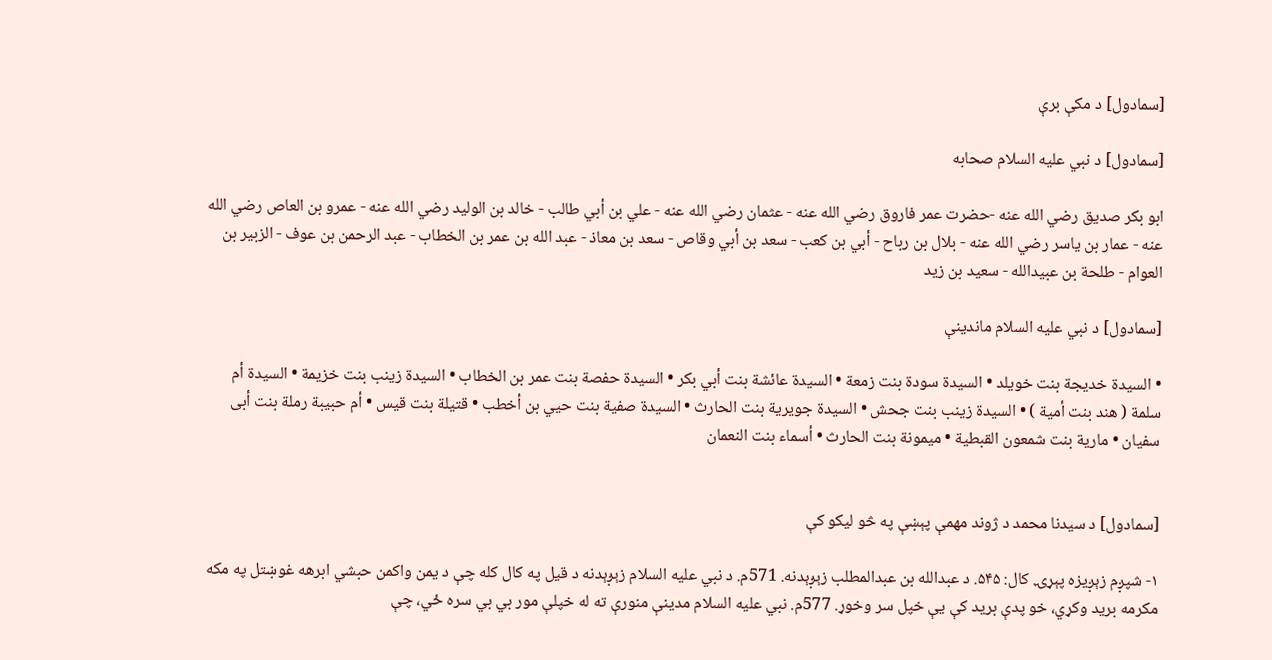[سمادول] د مكې برې

[سمادول] د نبي عليه السلام صحابه

ابو بكر صديق رضي الله عنه -حضرت عمر فاروق رضي الله عنه - عثمان رضي الله عنه - علي بن أبي طالب - خالد بن الوليد رضي الله عنه - عمرو بن العاص رضي الله عنه - عمار بن ياسر رضي الله عنه - بلال بن رباح - أبي بن كعب - سعد بن أبي وقاص - سعد بن معاذ - عبد الله بن عمر بن الخطاب - عبد الرحمن بن عوف - الزبير بن العوام - طلحة بن عبيدالله - سعيد بن زيد

[سمادول] د نبي عليه السلام ماندينې

• السيدة خديجة بنت خويلد • السيدة سودة بنت زمعة • السيدة عائشة بنت أبي بكر • السيدة حفصة بنت عمر بن الخطاب • السيدة زينب بنت خزيمة • السيدة أم سلمة ( هند بنت أمية ) • السيدة زينب بنت جحش • السيدة جويرية بنت الحارث • السيدة صفية بنت حيي بن أخطب • قتيلة بنت قيس • أم حبيبة رملة بنت أبى سفيان • مارية بنت شمعون القبطية • ميمونة بنت الحارث • أسماء بنت النعمان


[سمادول] د سيدنا محمد د ژوند مهمې پېښې په څو ليكو كې

۱- شپږم زېږيزه پېړۍ. كال: ۵۴۵. د عبدالله بن عبدالمطلب زېږېدنه. 571م. د نبي عليه السلام زېږېدنه د قيل په كال كله چې د يمن واكمن حبشي ابرهه غوښتل په مكه مكرمه بريد وكړي، خو پدې بريد كې يې خپل سر وخوړ. 577م. نبي عليه السلام مدينې منورې ته له خپلې مور بي بي سره ځي، چې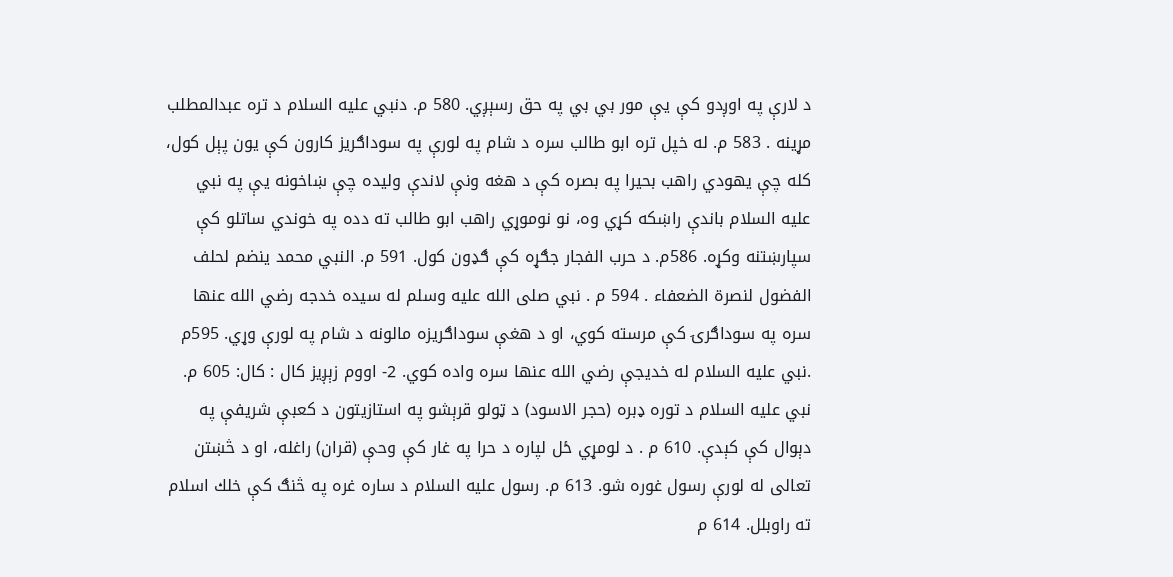د لارې په اوږدو كې يې مور بي بي په حق رسېږي. 580 م. دنبي عليه السلام د تره عبدالمطلب مړينه . 583 م. له خپل تره ابو طالب سره د شام په لورې په سوداګريز كارون كې يون پېل كول، كله چې يهودي راهب بحيرا په بصره كې د هغه ونې لاندې وليده چې ښاخونه يې په نبي عليه السلام باندې راښكه كړي وه، نو نوموړي راهب ابو طالب ته دده په خوندي ساتلو كې سپارښتنه وكړه. 586م. د حرب الفجار جګړه كې ګډون كول. 591 م. النبي محمد ينضم لحلف الفضول لنصرة الضعفاء . 594 م . نبي صلى الله عليه وسلم له سيده خدجه رضي الله عنها سره په سوداګرۍ كې مرسته كوي، او د هغې سوداګريزه مالونه د شام په لورې وړي. 595م .نبي عليه السلام له خديجې رضي الله عنها سره واده كوي. 2- اووم زېږيز كال : كال: 605 م. نبي عليه السلام د توره ډبره (حجر الاسود) د ټولو قرېشو په استازيتون د كعبې شريفې په دېوال كې كېدې. 610 م . د لومړي ځل لپاره د حرا په غار كې وحې (قران) راغله، او د څښتن تعالى له لورې رسول غوره شو. 613 م. رسول عليه السلام د ساره غره په څنګ كې خلك اسلام ته راوبلل. 614 م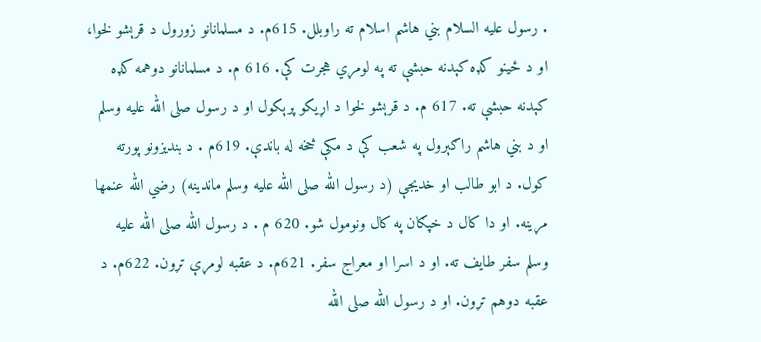. رسول عليه السلام بني هاشم اسلام ته راوبلل. 615م. د مسلمانانو زورول د قرېشو لخوا، او د ځينو كډه كېدنه حبشې ته په لومړي هجرت كې. 616 م. د مسلمانانو دوهمه كډه كېدنه حبشې ته. 617 م. د قرېشو لخوا د اړيكو پرېكول او د رسول صلى الله عليه وسلم او د بني هاشم راګېرول په شعب كې د مكې څخه له باندې. 619م . د بنديزونو پورته كول. د ابو طالب او خديجې (د رسول الله صلى الله عليه وسلم ماندينه) رضي الله عنمها مړينه. او دا كال د خپګان په كال ونومول شو. 620 م . د رسول الله صلى الله عليه وسلم سفر طايف ته. او د اسرا او معراج سفر. 621م. د عقبه لومړې تړون. 622م. د عقبه دوهم تړون. او د رسول الله صلى الله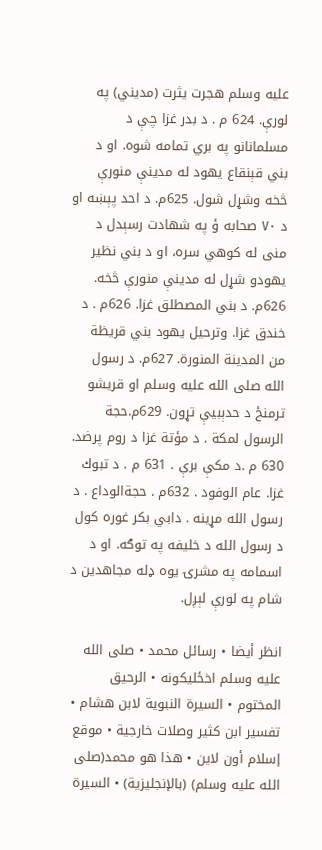عليه وسلم هجرت يثرت (مديني) په لورې. 624 م . د بدر غزا چې د مسلمانانو په بري تمامه شوه. او د بني قېنقاع يهود له مدينې منورې څخه وشړل شول. 625م. د احد پېښه او د ۷۰ صحابه ؤ په شهادت رسېدل د منى له كوهي سره، او د بني نظير يهودو شړل له مدينې منورې څخه. 626م. د بني المصطلق غزا. 626م . د خندق غزا. وترحيل يهود بني قريظة من المدينة المنورة. 627م. د رسول الله صلى الله عليه وسلم او قريشو ترمنځ د حدېبيې تړون. 629م.حجة الرسول لمكة . د مؤتة غزا د روم پرضد. 630 م .د مكې برې . 631 م . د تبوك غزا. عام الوفود . 632م . حجةالوداع . د رسول الله مړينه . دابي بكر غوره كول د رسول الله د خليفه په توګه. او د اسمامه په مشرۍ يوه ډله مجاهدين د شام په لورې لېږل.

انظر أيضا • رسائل محمد • صلى الله عليه وسلم اخځليكونه • الرحيق المختوم • السيرة النبوية لابن هشام • تفسير ابن كثير وصلات خارجية • موقع إسلام أون لاين • هذا هو محمد(صلى الله عليه وسلم) (بالإنجليزية) • السيرة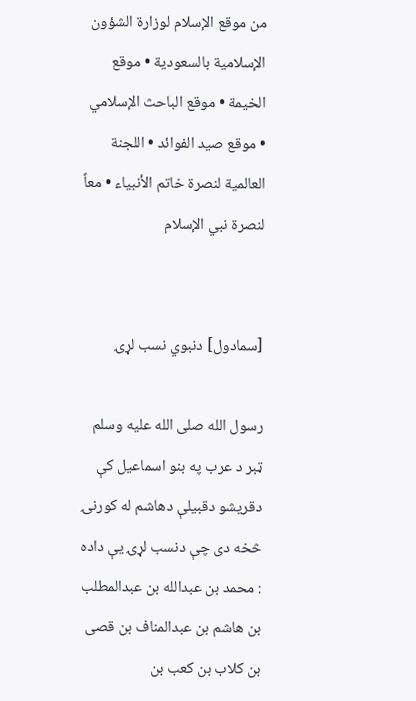من موقع الإسلام لوزارة الشؤون الإسلامية بالسعودية • موقع الخيمة • موقع الباحث الإسلامي • موقع صيد الفوائد • اللجنة العالمية لنصرة خاتم الأنبياء • معاً لنصرة نبي الإسلام


[سمادول] دنبوي نسب لړۍ

رسول الله صلى الله عليه وسلم ټبر د عرب په بنو اسماعيل كې دقريشو دقبيلې دهاشم له كورنۍ څخه دى چې دنسب لړۍ يې داده : محمد بن عبدالله بن عبدالمطلب بن هاشم بن عبدالمناف بن قصى بن كلاب بن كعب بن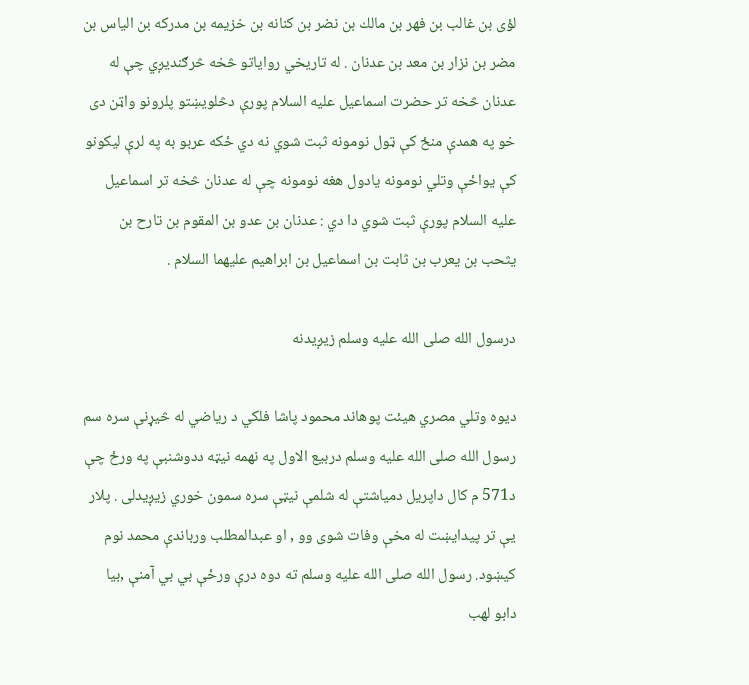لؤى بن غالب بن فهر بن مالك بن نضر بن كنانه بن خزيمه بن مدركه بن الياس بن مضر بن نزار بن معد بن عدنان . له تاريخي رواياتو څخه څرګنديږي چې له عدنان څخه تر حضرت اسماعيل عليه السلام پورې دڅلويښتو پلرونو واټن دى خو په همدې منځ كې ټول نومونه ثبت شوي نه دي ځكه عربو به په لرې ليكونو كې يواځې وتلي نومونه يادول هغه نومونه چې له عدنان څخه تر اسماعيل عليه السلام پورې ثبت شوي دا دي : عدنان بن عدو بن المقوم بن تارح بن يثحب بن يعرب بن ثابت بن اسماعيل بن ابراهيم عليهما السلام .

درسول الله صلى الله عليه وسلم زيږيدنه

ديوه وتلي مصري هيئت پوهاند محمود پاشا فلكي د رياضي له څيړنې سره سم رسول الله صلى الله عليه وسلم دربيع الاول په نهمه نيټه ددوشنبې په ورځ چې د571 م كال داپريل دمياشتې له شلمې نيټې سره سمون خوري زيږيدلى . پلار يې تر پيدايښت له مخې وفات شوى وو , او عبدالمطلب ورباندې محمد نوم كيښود. رسول الله صلى الله عليه وسلم ته دوه درې ورځې بي بي آمنې ,بيا دابو لهب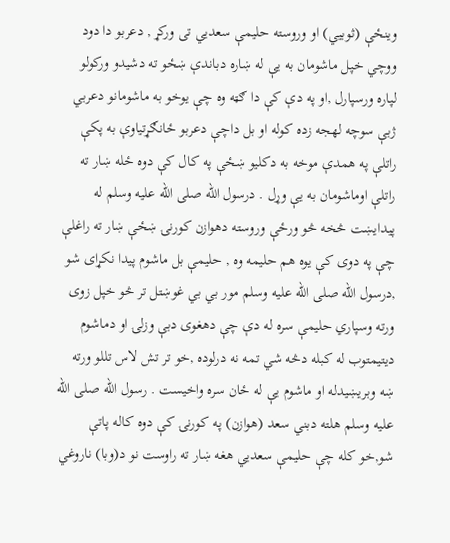وينځې (ثوبيي) او وروسته حليمې سعديي تى وركړ , دعربو دا دود ووچي خپل ماشومان به يې له ښاره دباندې ښځو ته دشيدو وركولو لپاره ورسپارل ,او په دې كې دا ګټه وه چې يوخو به ماشومانو دعربي ژبې سوچه لهجه زده كوله او بل داچې دعربو ځانګړتياوې به پكې راتلې په همدې موخه به دكليو ښځې په كال كې دوه ځله ښار ته راتلې اوماشومان به يې وړل . درسول الله صلى الله عليه وسلم له پيدايښت څخه څو ورځې وروسته دهوازن كورنۍ ښځې ښار ته راغلې چې په دوی كې يوه هم حليمه وه , حليمې بل ماشوم پيدا نكړای شو ,درسول الله صلى الله عليه وسلم مور بي بي غوښتل تر څو خپل زوی ورته وسپاري حليمې سره له دې چې دهغوی دبې وزلۍ او دماشوم ديتيمتوب له كبله دڅه شي تمه نه درلوده ,خو تر تش لاس تللو ورته ښه وبريښيدله او ماشوم يې له ځان سره واخيست . رسول الله صلى الله عليه وسلم هلته دبني سعد (هوازن) په كورنۍ كې دوه كاله پاتې شو,خو كله چې حليمې سعديي هغه ښار ته راوست نو د(وبا) ناروغي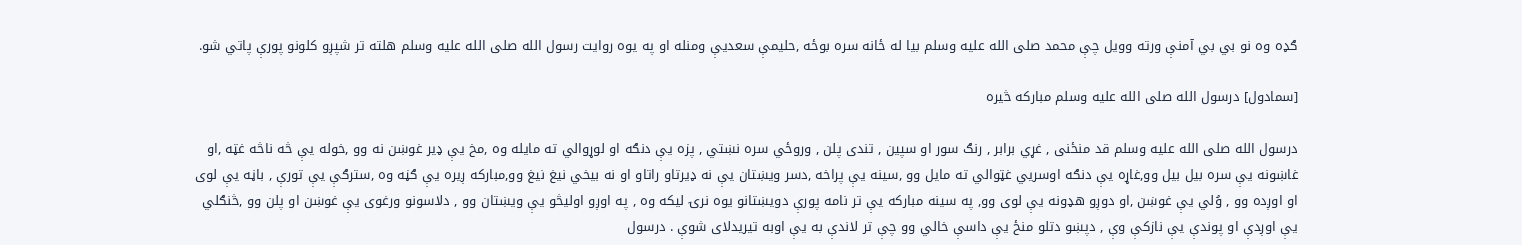ګډه وه نو بي بي آمنې ورته وويل چې محمد صلى الله عليه وسلم بيا له ځانه سره بوځه ,حليمې سعديې ومنله او په يوه روايت رسول الله صلى الله عليه وسلم هلته تر شپږو كلونو پورې پاتي شو.

[سمادول] درسول الله صلى الله عليه وسلم مباركه څيره

درسول الله صلى الله عليه وسلم قد منځنى , غړي برابر , رنګ سور او سپين , تندى پلن , وروځي سره نښتي , پزه يې دنګه او لوړوالي ته مايله وه ,مخ يې ډير غوښن نه وو ,خوله يې څه ناڅه غټه ,او غاښونه يې سره بيل بيل وو,غاړه يې دنګه اوسريي غټوالي ته مايل وو ,سينه يې پراخه ,دسر ويښتان يې نه ډيرتاو راتاو او نه بيخي نيغ نيغ وو,مباركه ږيره يې ګڼه وه ,سترګې يې تورې , باڼه يې لوی او اوږده وو , وُلي يې غوښن ,او دوږو هډونه يې لوی وو, په سينه مباركه يې تر نامه پورې دويښتانو يوه نرۍ ليكه وه , په اوږو اوليڅو يې ويښتان وو , دلاسونو ورغوی يې غوښن او پلن وو ,څنګلي يې اوږدې او پوندې يې نازكې وې , دپښو دتلو منځ يې داسې خالي وو چې تر لاندې به يې اوبه تيريدلای شوې . درسول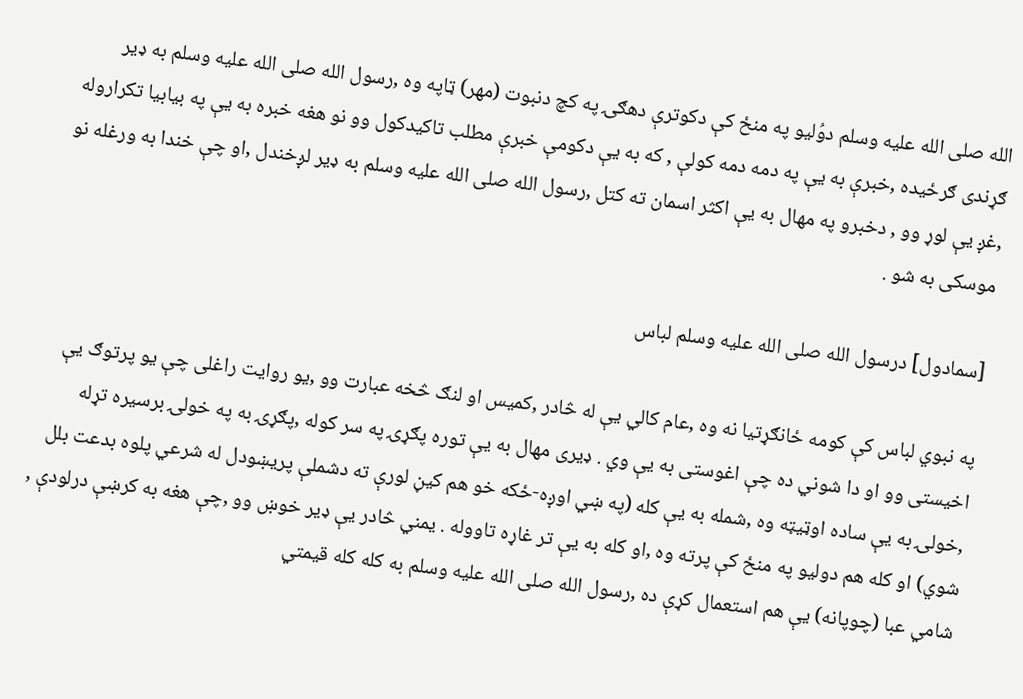الله صلى الله عليه وسلم دوُليو په منځ كې دكوترې دهګۍ په كچ دنبوت (مهر) ټاپه وه ,رسول الله صلى الله عليه وسلم به ډير ګړندى ګرځيده ,خبرې به يې په دمه دمه كولې , كه به يې دكومې خبرې مطلب تاكيدكول وو نو هغه خبره به يې په بيابيا تكراروله ,غږ يې لوړ وو , دخبرو په مهال به يې اكثر اسمان ته كتل ,رسول الله صلى الله عليه وسلم به ډير لږخندل ,او چې خندا به ورغله نو موسكى به شو .

[سمادول] درسول الله صلى الله عليه وسلم لباس

په نبوي لباس كې كومه ځانګړتيا نه وه ,عام كالي يې له څادر ,كميس او لنګ څخه عبارت وو ,يو روايت راغلى چې يو پرتوګ يې اخيستى وو او دا شوني ده چې اغوستى به يې وي . ډيرى مهال به يې توره پګړۍ په سر كوله ,پګړۍ به په خولۍ برسيره تړله ,خولۍ به يې ساده اوټيټه وه ,شمله به يې كله (په ښي اوږه-ځكه خو هم كيڼ لورې ته دشملې پريښودل له شرعي پلوه بدعت بلل شوي) او كله هم دوليو په منځ كې پرته وه ,او كله به يې تر غاړه تاووله . يمني څادر يې ډير خوښ وو ,چې هغه به كرښې درلودې , شامي عبا (چوپانه) يې هم استعمال كړې ده ,رسول الله صلى الله عليه وسلم به كله كله قيمتي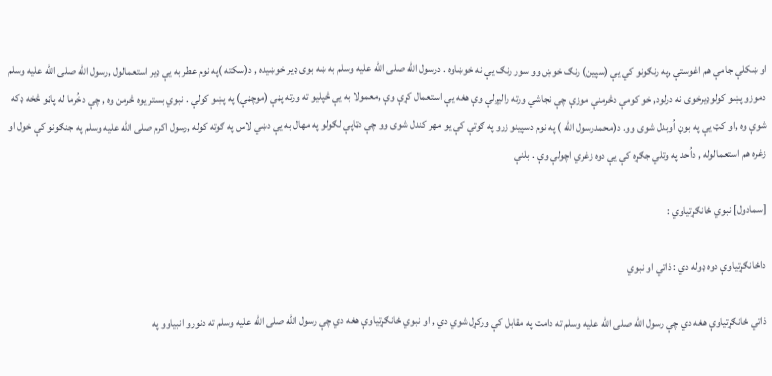او ښكلې جامې هم اغوستې ,په رنګونو كي يې (سپين) رنګ خوښ وو سور رنګ يې نه خوښاوه . درسول الله صلى الله عليه وسلم به ښه بوی ډير خوښيده , د(سكته )په نوم عطر به يې ډير استعمالول ,رسول الله صلى الله عليه وسلم دموزو پښو كولوډيرخوی نه درلود, خو كومې دڅرمنې موزې چې نجاشي ورته راليږلې وې هغه يې استعمال كړې وې ,معمولا به يې څپليو ته ورته پڼې (موچڼې) په پښو كولې . نبوي بستر يوه څرمن وه , چې دخُرما له پاڼو څخه ډكه شوې وه ,او كټ يې په بوڼ اُوبدل شوى وو. د(محمدرسول الله ) په نوم دسپينو زرو په ګوتې كې يو مهر كندل شوى وو چې دټاپې لګولو په مهال به يې دښي لاس په ګوته كوله ,رسول اكرم صلى الله عليه وسلم په جنګونو كې خول او زغره هم استعمالوله , داُحد په وتلي جګړه كې يې دوه زغري اچولې وې . بلنې

[سمادول] نبوي ځانګړتياوي :

داځانګړتياوې دوه ډوله دي : ذاتي او نبوي

ذاتي ځانګړتياوې هغه دي چې رسول الله صلى الله عليه وسلم ته دامت په مقابل كې وركړل شوي دي , او نبوي ځانګړتياوې هغه دي چې رسول الله صلى الله عليه وسلم ته دنورو انبياوو په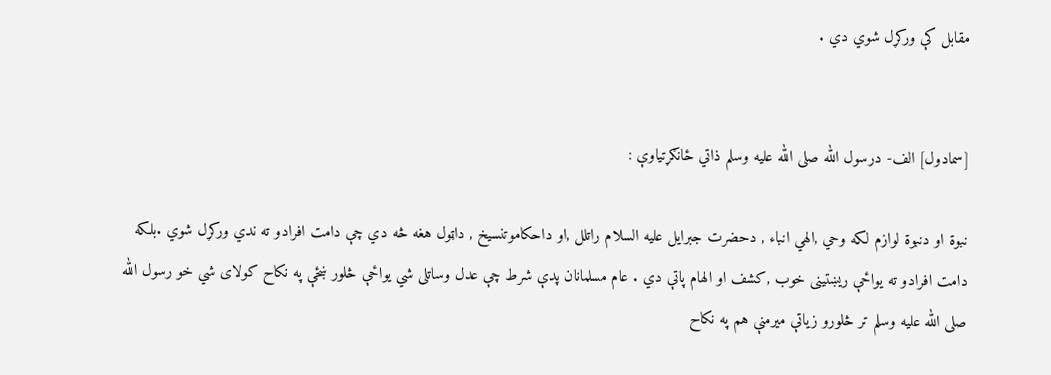مقابل كې وركړل شوي دي .


[سمادول] الف- درسول الله صلى الله عليه وسلم ذاتي ځانګړتياوې :

نبوة او دنبوة لوازم لكه وحي ,الهي انباء , دحضرت جبرايل عليه السلام راتلل ,او داحكاموتنسيخ , داټول هغه څه دي چې دامت افرادو ته ندي وركړل شوي .بلكه دامت افرادو ته يواځې ريښتينى خوب ,كشف او الهام پاتې دي . عام مسلمانان پدې شرط چې عدل وساتلی شي يواځې څلور ښځې په نكاح كولای شي خو رسول الله صلى الله عليه وسلم تر څلورو زياتې ميرمنې هم په نكاح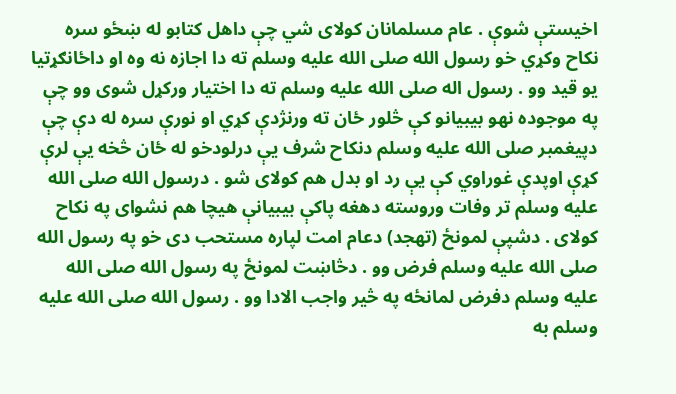اخيستې شوې . عام مسلمانان كولای شي چې داهل كتابو له ښځو سره نكاح وكړي خو رسول الله صلى الله عليه وسلم ته دا اجازه نه وه او داځانګړتيا يو قيد وو . رسول اله صلى الله عليه وسلم ته دا اختيار وركړل شوى وو چې په موجوده نهو بيبيانو كې څلور ځان ته ورنژدې كړي او نورې سره له دې چې دپيغمبر صلى الله عليه وسلم دنكاح شرف يې درلودخو له ځان څخه يې لرې كړې اوپدې غوراوي كې يې رد او بدل هم كولای شو . درسول الله صلى الله عليه وسلم تر وفات وروسته دهغه پاكې بيبيانې هيچا هم نشوای په نكاح كولای . دشپې لمونځ (تهجد) دعام امت لپاره مستحب دى خو په رسول الله صلى الله عليه وسلم فرض وو . دڅاښت لمونځ په رسول الله صلى الله عليه وسلم دفرض لمانځه په څير واجب الادا وو . رسول الله صلى الله عليه وسلم به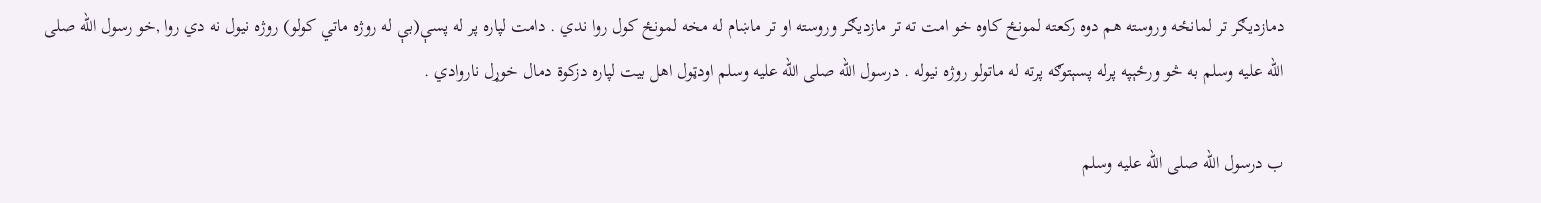دمازديګر تر لمانځه وروسته هم دوه ركعته لمونځ كاوه خو امت ته تر مازديګر وروسته او تر ماښام له مخه لمونځ كول روا ندي . دامت لپاره پر له پسې(بې له روژه ماتي كولو) روژه نيول نه دي روا ,خو رسول الله صلى الله عليه وسلم به څو ورځېپه پرله پسېتوګه پرته له ماتولو روژه نيوله . درسول الله صلى الله عليه وسلم اودټول اهل بيت لپاره دزكوة دمال خوړل ناروادي .

ب درسول الله صلى الله عليه وسلم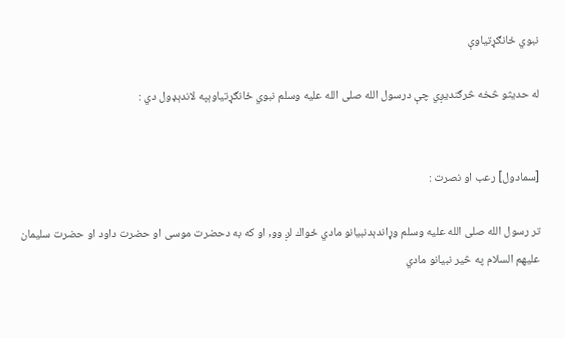نبوي ځانګړتياوې

له حديثو څخه څرګنديږي چې درسول الله صلى الله عليه وسلم نبوي ځانګړتياوېپه لاندېډول دي :


[سمادول] رعب او نصرت :

تر رسول الله صلى الله عليه وسلم وړاندېدنبيانو مادي ځواك لږ وو, او كه به دحضرت موسى او حضرت داود او حضرت سليمان عليهم السلام په څير نبيانو مادي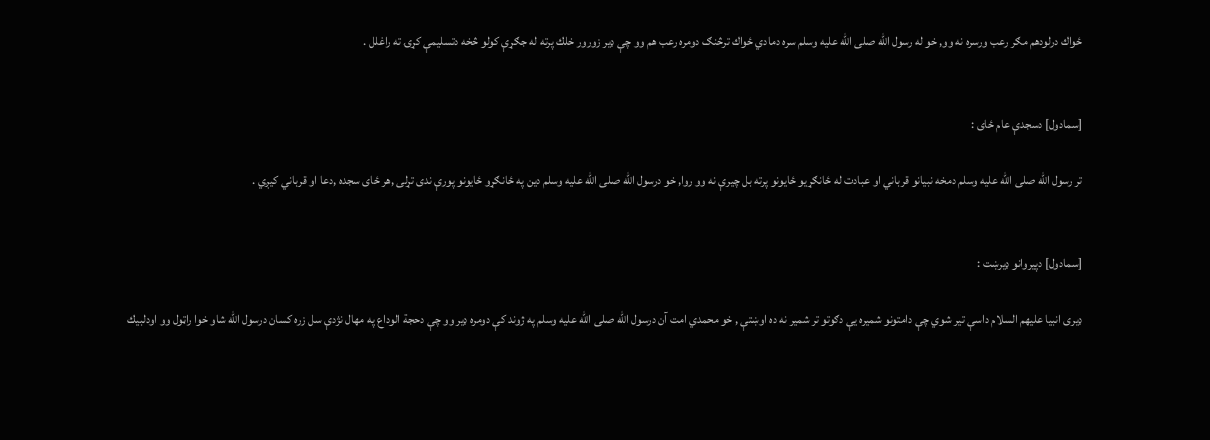ځواك درلودهم مګر رعب ورسره نه وو, خو له رسول الله صلى الله عليه وسلم سره دمادي ځواك ترڅنګ دومره رعب هم وو چې ډير زورور خلك پرته له جګړې كولو څخه دتسليمې کړۍ ته راغلل .


[سمادول] دسجدې عام ځای :

تر رسول الله صلى الله عليه وسلم دمخه نبيانو قرباني او عبادت له ځانګړيو ځايونو پرته بل چيرې نه وو روا, خو درسول الله صلى الله عليه وسلم دين په ځانګړو ځايونو پورې ندى تړلى ,هر ځای سجده ,دعا او قرباني كيږي .


[سمادول] دپيروانو ډيرښت :

ډيرى انبيا عليهم السلام داسې تير شوي چې دامتونو شميره يې دګوتو تر شمير نه ده اوښتې , خو محمدي امت آن درسول الله صلى الله عليه وسلم په ژوند كې دومره ډير وو چې دحجة الوداع په مهال نژدې سل زره كسان درسول الله شاو خوا راټول وو اودلبيك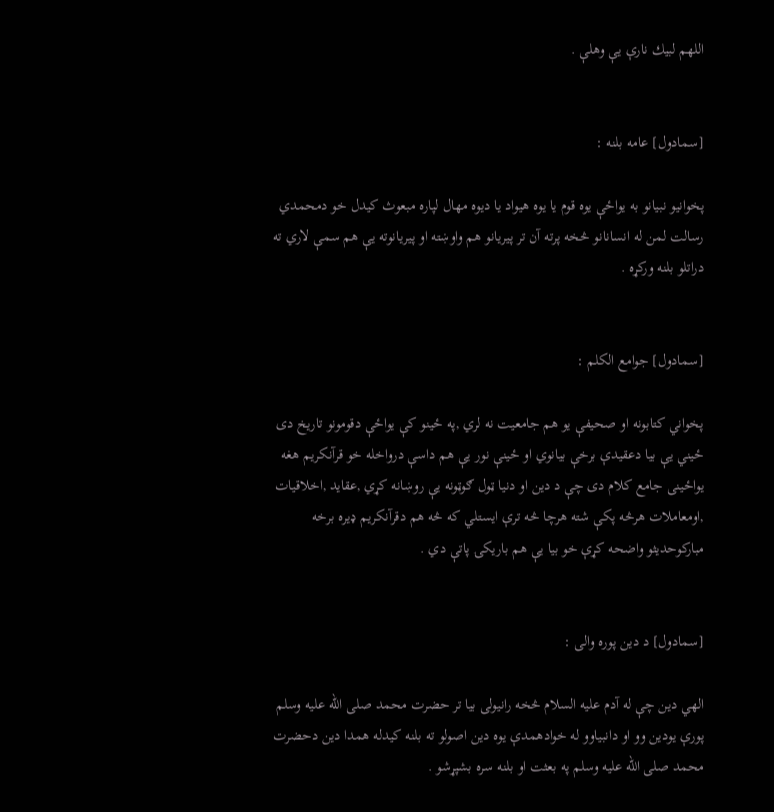اللهم لبيك نارې يې وهلې .


[سمادول] عامه بلنه :

پخوانيو نبيانو به يواځې يوه قوم يا يوه هيواد يا ديوه مهال لپاره مبعوث كيدل خو دمحمدي رسالت لمن له انسانانو څخه پرته آن تر پيريانو هم واوښته او پيريانوته يې هم سمې لاري ته دراتلو بلنه وركړه .


[سمادول] جوامع الكلم :

پخواني كتابونه او صحيفې يو هم جامعيت نه لري ,په ځينو كې يواځې دقومونو تاريخ دى ځيني يې بيا دعقيدې برخې بيانوي او ځينې نور يې هم داسې درواخله خو قرآنكريم هغه يواځينى جامع كلام دى چې د دين او دنيا ټول ګوټونه يې روښانه كړي ,عقايد ,اخلاقيات ,اومعاملات هرڅه پكې شته هرچا څه ترې ايستلي كه څه هم دقرآنكريم ډيره برخه مباركوحديثو واضحه كړې خو بيا يې هم باريكۍ پاتې دي .


[سمادول] د دين پوره والى :

الهي دين چې له آدم عليه السلام څخه رانيولی بيا تر حضرت محمد صلى الله عليه وسلم پورې يودين وو او دانبياوو له خوادهمدې يوه دين اصولو ته بلنه كيدله همدا دين دحضرت محمد صلى الله عليه وسلم په بعثت او بلنه سره بشپړشو .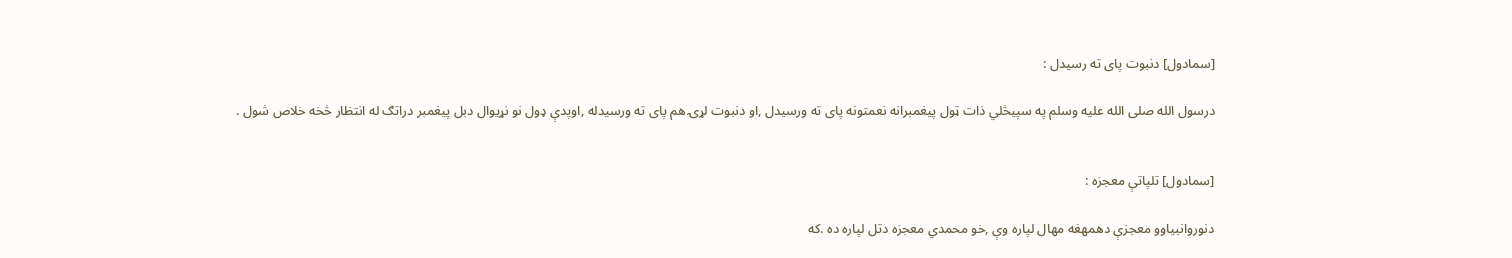[سمادول] دنبوت پای ته رسيدل :

درسول الله صلى الله عليه وسلم په سپيڅلي ذات ټول پيغمبرانه نعمتونه پای ته ورسيدل ,او دنبوت لړۍ هم پای ته ورسيدله ,اوپدې ډول نو نړيوال دبل پيغمبر دراتګ له انتظار څخه خلاص شول .


[سمادول] تلپاتې معجزه :

دنوروانبياوو معجزې دهمهغه مهال لپاره وې ,خو محمدي معجزه دتل لپاره ده .كه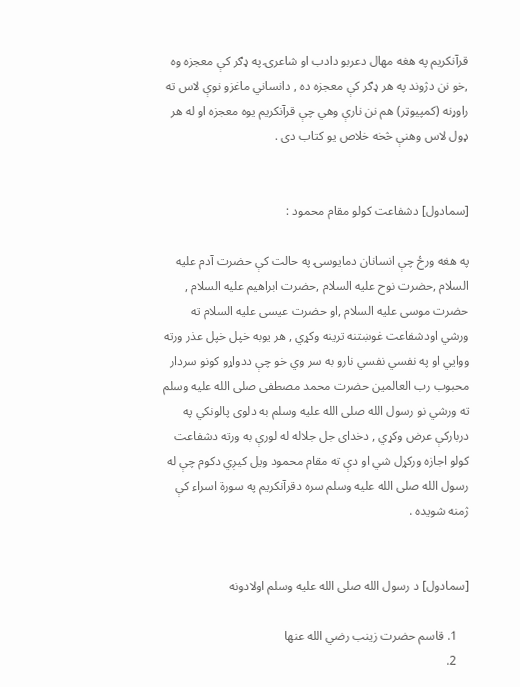قرآنكريم په هغه مهال دعربو دادب او شاعرۍ په ډګر كې معجزه وه ,خو نن دژوند په هر ډګر كې معجزه ده , دانساني ماغزو نوې لاس ته راوړنه (كمپيوټر) هم نن نارې وهي چې قرآنكريم يوه معجزه او له هر ډول لاس وهنې څخه خلاص يو كتاب دى .


[سمادول] دشفاعت كولو مقام محمود :

په هغه ورځ چې انسانان دمايوسۍ په حالت كې حضرت آدم عليه السلام ,حضرت نوح عليه السلام ,حضرت ابراهيم عليه السلام , حضرت موسى عليه السلام ,او حضرت عيسى عليه السلام ته ورشي اودشفاعت غوښتنه ترينه وكړي , هر يوبه خپل خپل عذر ورته ووايي او په نفسي نفسي نارو به سر وي خو چې ددواړو كونو سردار محبوب رب العالمين حضرت محمد مصطفى صلى الله عليه وسلم ته ورشي نو رسول الله صلى الله عليه وسلم به دلوی پالونكي په درباركې عرض وكړي , دخدای جل جلاله له لورې به ورته دشفاعت كولو اجازه وركړل شي او دې ته مقام محمود ويل كيږي دكوم چې له رسول الله صلى الله عليه وسلم سره دقرآنكريم په سورة اسراء كې ژمنه شويده .


[سمادول] د رسول الله صلى الله عليه وسلم اولادونه

    1. قاسم حضرت زينب رضي الله عنها
    2.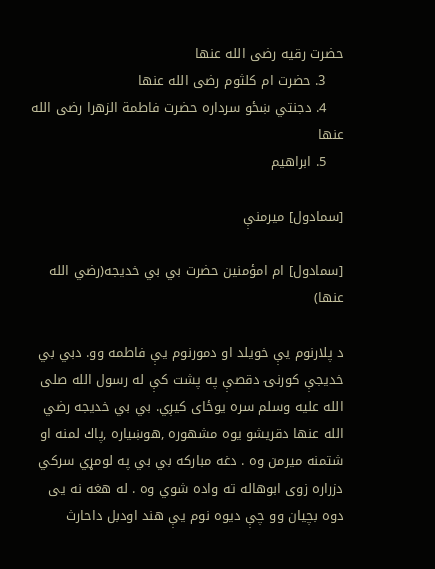حضرت رقيه رضى الله عنها
    3. حضرت ام كلثوم رضى الله عنها
    4. دجنتي ښځو سرداره حضرت فاطمة الزهرا رضى الله عنها
    5. ابراهيم

[سمادول] ميرمنې

[سمادول] ام امؤمنين حضرت بي بي خديجه(رضي الله عنها)

د پلارنوم يې خويلد او دمورنوم يې فاطمه وو. دبي بي خديجې كورنۍ دقصې په پشت كې له رسول الله صلى الله عليه وسلم سره يوځای كيږي. بي بي خديجه رضي الله عنها دقريشو يوه مشهوره ,هوښياره ,پاك لمنه او شتمنه ميرمن وه . دغه مباركه بي بي په لومړي سركي دزراره زوى ابوهاله ته واده شوي وه . له هغه نه يى دوه بچيان وو چې ديوه نوم يې هند اودبل داحارث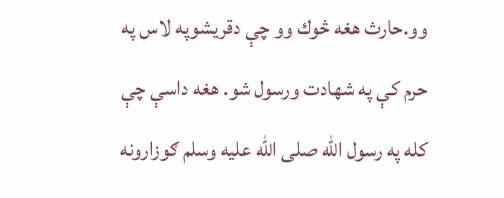وو.حارث هغه څوك وو چې دقريشوپه لاس په حرم كې په شهادت ورسول شو. هغه داسې چې كله په رسول الله صلى الله عليه وسلم ګوزارونه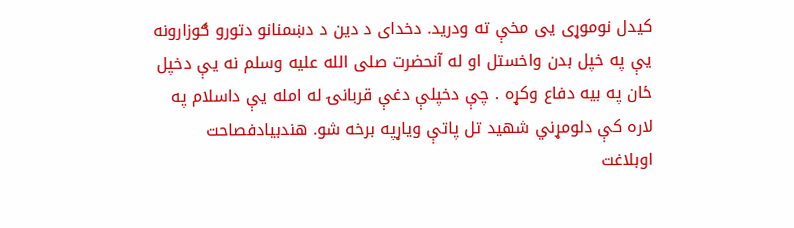كيدل نوموړى يى مخې ته ودريد. دخدای د دين د دښمنانو دتورو ګوزارونه يې په خپل بدن واخستل او له آنحضرت صلى الله عليه وسلم نه يې دخپل ځان په بيه دفاع وكړه . چې دخپلې دغې قربانۍ له امله يې داسلام په لاره كې دلومړني شهيد تل پاتې وياړپه برخه شو. هندبيادفصاحت اوبلاغت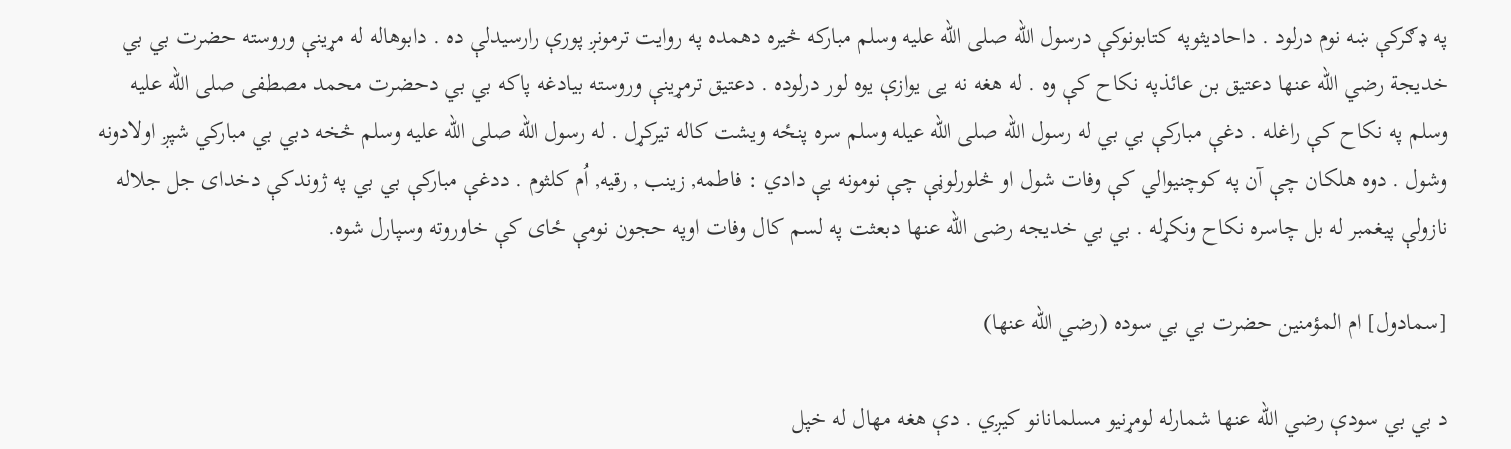په ډګركې ښه نوم درلود . داحاديثوپه كتابونوكې درسول الله صلى الله عليه وسلم مباركه څيره دهمده په روايت ترمونږ پورې رارسيدلې ده . دابوهاله له مړينې وروسته حضرت بي بي خديجة رضي الله عنها دعتيق بن عائذپه نكاح كې وه . له هغه نه يى يوازې يوه لور درلوده . دعتيق ترمړينې وروسته بيادغه پاكه بي بي دحضرت محمد مصطفى صلى الله عليه وسلم په نكاح كې راغله . دغې مباركې بي بي له رسول الله صلى الله عيله وسلم سره پنځه ويشت كاله تيركړل . له رسول الله صلى الله عليه وسلم څخه دبي بي مباركي شپږ اولادونه وشول . دوه هلكان چې آن په كوچنيوالي كې وفات شول او څلورلوڼې چې نومونه يې دادي : فاطمه, زينب , رقيه, اُم كلثوم . ددغې مباركې بي بي په ژوندكې دخدای جل جلاله نازولې پيغمبر له بل چاسره نكاح ونكړله . بي بي خديجه رضى الله عنها دبعثت په لسم كال وفات اوپه حجون نومې ځای كې خاوروته وسپارل شوه.

[سمادول] ام المؤمنين حضرت بي بي سوده (رضي الله عنها)

د بي بي سودې رضي الله عنها شمارله لومړنيو مسلمانانو كيږي . دې هغه مهال له خپل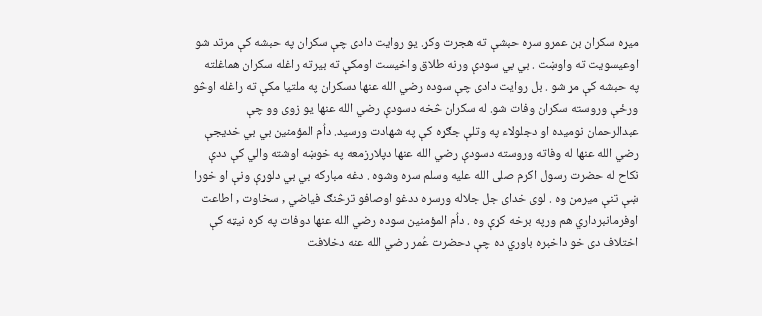ميړه سكران بن عمرو سره حبشې ته هجرت وكړ. يو روايت دادى چې سكران په حبشه كې مرتد شو اوعيسويت ته واوښت . بي بي سودې ورنه طلاق واخيست اومكې ته بيرته راغله سكران هماغلته په حبشه كې مړ شو . بل روايت دادی چې سوده رضي الله عنها دسكران په ملتيا مكې ته راغله اوڅو ورځې وروسته سكران وفات شو. له سكران څخه دسودې رضي الله عنها يو زوى وو چې عبدالرحمان نوميده او دجلولاء په وتلې جګړه كې په شهادت ورسيد. داُم المؤمنين بي بي خديجې رضي الله عنها له وفاته وروسته دسودې رضي الله عنها دپلارزمعه په خوښه اوشته والي كې ددې نكاح له حضرت رسول اكرم صلى الله عليه وسلم سره وشوه . دغه مباركه بي بي دلوړې ونې او خورا ښې تنې ميرمن وه . لوى خدای جل جلاله ورسره ددغو اوصافو ترڅنګ فياضي , سخاوت , اطاعت اوفرمانبرداري هم ورپه برخه كړې وه . داُم المؤمنين سوده رضي الله عنها دوفات په كره نيټه كې اختلاف دى خو داخبره باوري ده چې دحضرت عُمر رضي الله عنه دخلافت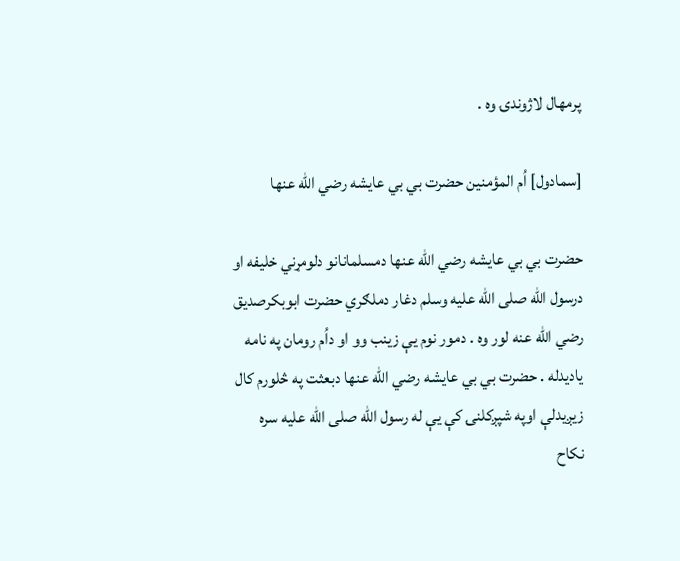پرمهال لاژوندۍ وه .

[سمادول] اُم المؤمنين حضرت بي بي عايشه رضي الله عنها

حضرت بي بي عايشه رضي الله عنها دمسلمانانو دلومړني خليفه او درسول الله صلى الله عليه وسلم دغار دملګري حضرت ابوبكرصديق رضي الله عنه لور وه . دمور نوم يې زينب وو او داُم رومان په نامه ياديدله . حضرت بي بي عايشه رضي الله عنها دبعثت په څلورم كال زيږيدلې اوپه شپږكلنۍ كې يې له رسول الله صلى الله عليه سره نكاح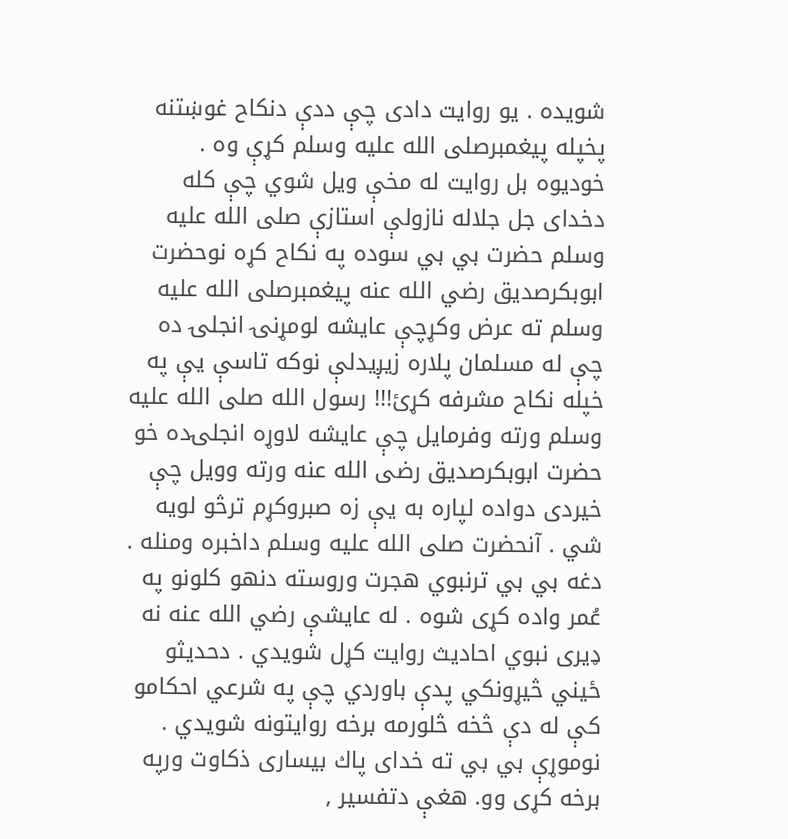شويده . يو روايت دادى چې ددې دنكاح غوښتنه پخپله پيغمبرصلى الله عليه وسلم كړې وه . خوديوه بل روايت له مخې ويل شوي چې كله دخدای جل جلاله نازولې استازې صلى الله عليه وسلم حضرت بي بي سوده په نكاح كړه نوحضرت ابوبكرصديق رضي الله عنه پيغمبرصلى الله عليه وسلم ته عرض وكړچې عايشه لومړنۍ انجلۍ ده چې له مسلمان پلاره زيږيدلې نوكه تاسې يې په خپله نكاح مشرفه كړئ!!! رسول الله صلى الله عليه وسلم ورته وفرمايل چې عايشه لاوړه انجلۍده خو حضرت ابوبكرصديق رضى الله عنه ورته وويل چې خيردى دواده لپاره به يې زه صبروكړم ترڅو لويه شي . آنحضرت صلى الله عليه وسلم داخبره ومنله . دغه بي بي ترنبوي هجرت وروسته دنهو كلونو په عُمر واده كړى شوه . له عايشې رضي الله عنه نه ډيرى نبوي احاديث روايت كړل شويدي . دحديثو ځيني څيړونكي پدې باوردي چې په شرعي احكامو كې له دې څخه څلورمه برخه روايتونه شويدي . نوموړې بي بي ته خدای پاك بيسارى ذكاوت ورپه برخه كړى وو. هغې دتفسير ,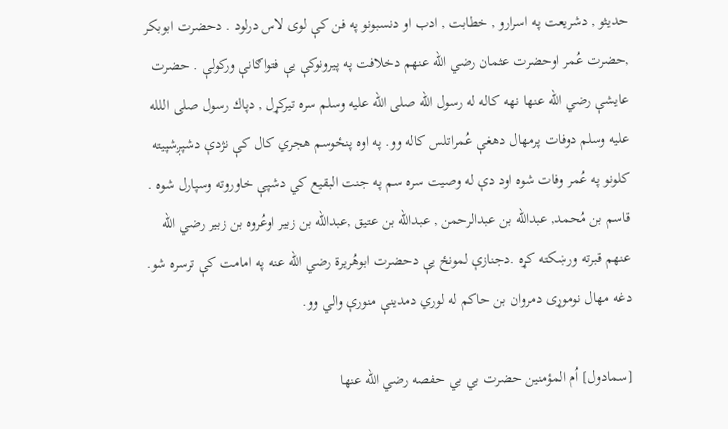حديثو , دشريعت په اسرارو , خطابت , ادب او دنسبونو په فن كې لوى لاس درلود . دحضرت ابوبكر ,حضرت عُمر اوحضرت عثمان رضي الله عنهم دخلافت په پيرونوكې يې فتواګانې وركولې . حضرت عايشې رضي الله عنها نهه كاله له رسول الله صلى الله عليه وسلم سره تيركړل , دپاك رسول صلى اللله عليه وسلم دوفات پرمهال دهغې عُمراتلس كاله وو. په اوه پنځوسم هجري كال كې نژدې دشپږشپيته كلونو په عُمر وفات شوه اود دې له وصيت سره سم په جنت البقيع كي دشپې خاوروته وسپارل شوه . قاسم بن مُحمد, عبدالله بن عبدالرحمن , عبدالله بن عتيق ,عبدالله بن زبير اوعُروه بن زبير رضي الله عنهم قبرته ورښكته كړه .دجنازې لمونځ يې دحضرت ابوهُريرة رضي الله عنه په امامت كې ترسره شو. دغه مهال نوموړى دمروان بن حاكم له لوري دمدينې منورې والي وو.

[سمادول] اُم المؤمنين حضرت بي بي حفصه رضي الله عنها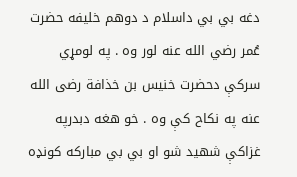دغه بي بي داسلام د دوهم خليفه حضرت عُمر رضي الله عنه لور وه . په لومړي سركې دحضرت خنيس بن خذافة رضى الله عنه په نكاح كې وه . خو هغه دبدرپه غزاكې شهيد شو او بي بي مباركه كونډه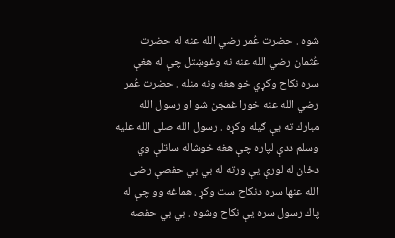شوه . حضرت عُمر رضي الله عنه له حضرت عُثمان رضي الله عنه نه وغوښتل چې له هغې سره نكاح وكړي خو هغه ونه منله . حضرت عُمر رضي الله عنه خورا غمجن شو او رسول الله مبارك ته يې ګيله وكړه . رسول الله صلى الله عليه وسلم ددې لپاره چې هغه خوشاله ساتلې وي دځان له لورې يې ورته له بي بي حفصې رضى الله عنها سره دنكاح ست وكړ . هماغه وو چې له پاك رسول سره يې نكاح وشوه . بي بي حفصه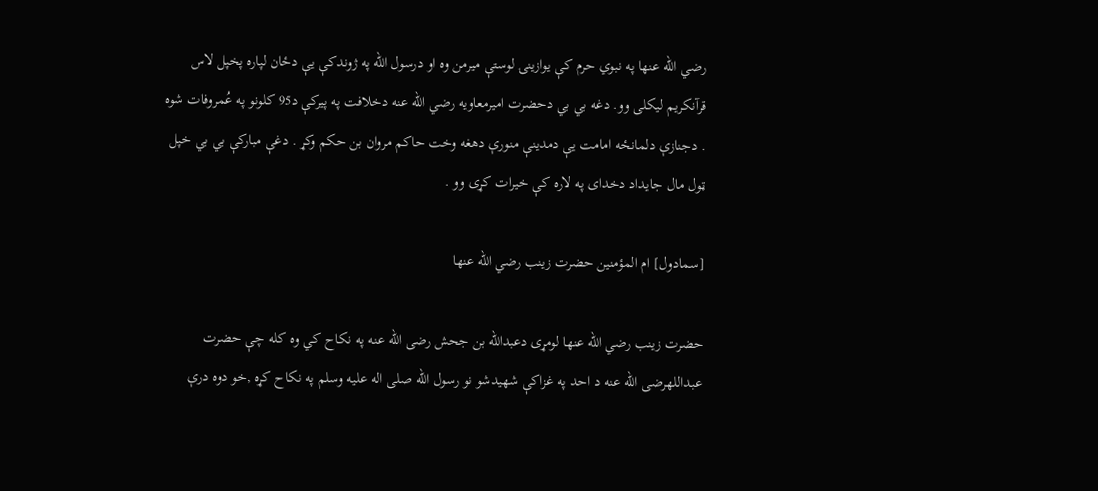رضي الله عنها په نبوي حرم كې يوازينۍ لوستې ميرمن وه او درسول الله په ژوندكې يې دځان لپاره پخپل لاس قرآنكريم ليكلى وو. دغه بي بي دحضرت اميرمعاويه رضي الله عنه دخلافت په پيركې د95 كلونو په عُمروفات شوه . دجنازې دلمانځه امامت يې دمدينې منورې دهغه وخت حاكم مروان بن حكم وكړ . دغې مباركې بي بي خپل ټول مال جايداد دخدای په لاره كې خيرات كړى وو .

[سمادول] ام المؤمنين حضرت زينب رضي الله عنها

حضرت زينب رضي الله عنها لومړى دعبدالله بن جحش رضى الله عنه په نكاح كي وه كله چې حضرت عبداللهرضى الله عنه د احد په غزاكې شهيدشو نو رسول الله صلى اله عليه وسلم په نكاح كړه ,خو دوه درې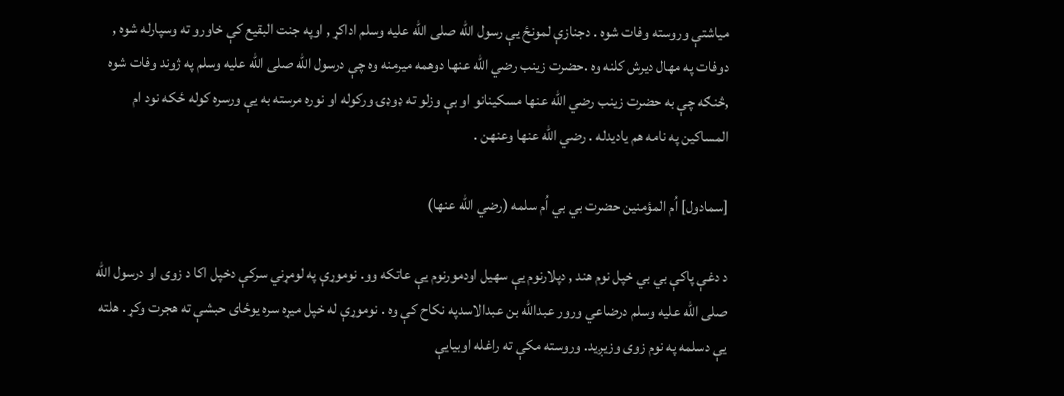مياشتې وروسته وفات شوه . دجنازې لمونځ يې رسول الله صلى الله عليه وسلم اداكړ , اوپه جنت البقيع كې خاورو ته وسپارله شوه , دوفات په مهال ديرش كلنه وه .حضرت زينب رضي الله عنها دوهمه ميرمنه وه چې درسول الله صلى الله عليه وسلم په ژوند وفات شوه ,څنګه چې به حضرت زينب رضي الله عنها مسكينانو او بې وزلو ته ډوډۍ وركوله او نوره مرسته به يې ورسره كوله ځكه نود ام المساكين په نامه هم ياديدله . رضي الله عنها وعنهن .

[سمادول] اُم المؤمنين حضرت بي بي اُم سلمه (رضي الله عنها)

د دغې پاكې بي بي خپل نوم هند , دپلارنوم يې سهيل اودمورنوم يې عاتكه وو. نوموړې په لومړني سركې دخپل اكا د زوی او درسول الله صلى الله عليه وسلم درضاعي ورور عبدالله بن عبدالاسدپه نكاح كې وه . نوموړې له خپل ميړه سره يوځای حبشې ته هجرت وكړ . هلته يې دسلمه په نوم زوی وزيږيد. وروسته مكې ته راغله اوبيايې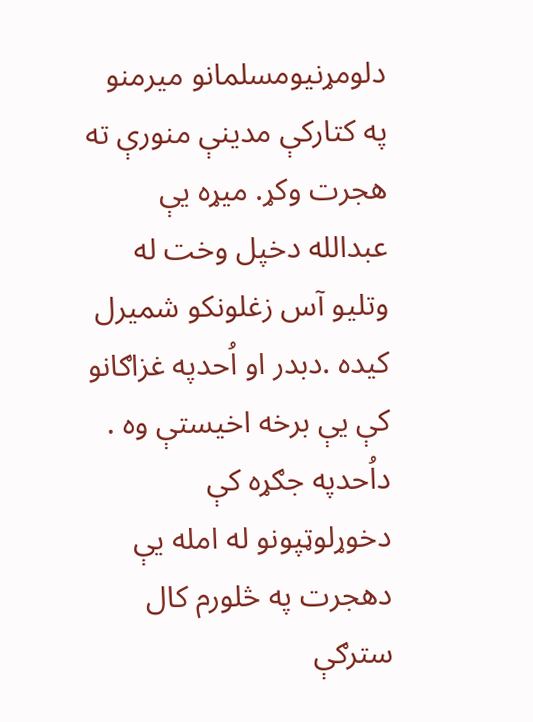دلومړنيومسلمانو ميرمنو په كتاركې مدينې منورې ته هجرت وكړ. ميړه يې عبدالله دخپل وخت له وتليو آس زغلونكو شميرل كيده .دبدر او اُحدپه غزاګانو كې يې برخه اخيستې وه . داُحدپه جګړه كې دخوړلوټپونو له امله يې دهجرت په څلورم كال سترګې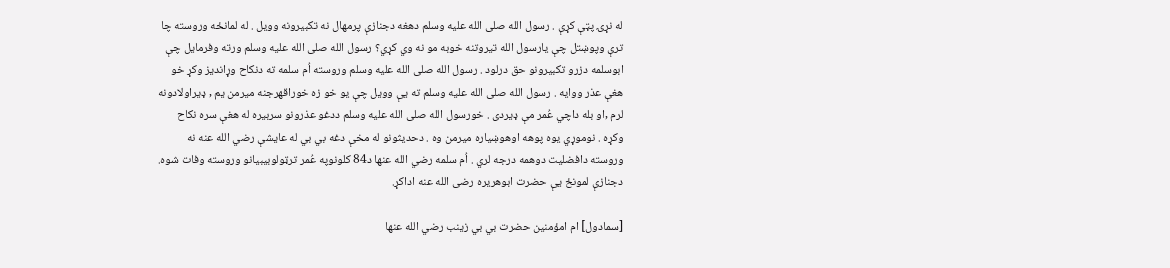له نړۍ پټې كړې . رسول الله صلى الله عليه وسلم دهغه دجنازې پرمهال نه تكبيرونه وويل . له لمانځه وروسته چا ترې وپوښتل چې يارسول الله تيروتنه خوبه مو نه وي كړي؟ رسول الله صلى الله عليه وسلم ورته وفرمايل چې ابوسلمه دزرو تكبيرونو حق درلود . رسول الله صلى الله عليه وسلم وروسته اُم سلمه ته دنكاح وړانديز وكړ خو هغې عذر ووايه . رسول الله صلى الله عليه وسلم ته يې وويل چې يو خو زه خوراقهرجنه ميرمن يم , ډيراولادونه لرم ,او بله داچي عُمر مې ډيردى . خورسول الله صلى الله عليه وسلم ددغو عذرونو سربيره له هغې سره نكاح وكړه . نوموړي يوه پوهه اوهوښياره ميرمن وه . دحديثونو له مخې دغه بي بي له عايشې رضي الله عنه نه وروسته دافضليت دوهمه درجه لري . اُم سلمه رضي الله عنها د84 كلونوپه عُمر ترټولوبيبيانو وروسته وفات شوه. دجنازې لمونځ يې حضرت ابوهريره رضى الله عنه اداكړ.

[سمادول] ام امؤمنين حضرت بي بي زينب رضي الله عنها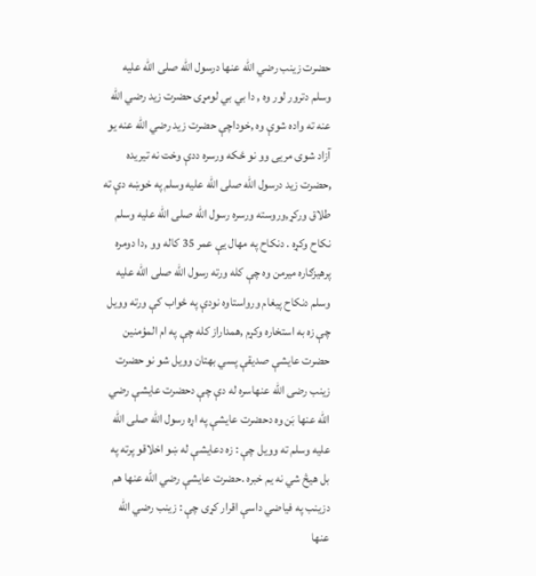حضرت زينب رضي الله عنها درسول الله صلى الله عليه وسلم دترور لور وه , دا بي بي لومړى حضرت زيد رضي الله عنه ته واده شوې وه ,خوداچې حضرت زيد رضي الله عنه يو آزاد شوى مريی وو نو ځكه ورسره ددې وخت نه تيريده ,حضرت زيد درسول الله صلى الله عليه وسلم په خوښه دې ته طلاق وركړ,وروسته ورسره رسول الله صلى الله عليه وسلم نكاح وكړه . دنكاح په مهال يې عمر 35 كاله وو ,دا دومره پرهيزګاره ميرمن وه چې كله ورته رسول الله صلى الله عليه وسلم دنكاح پيغام ورواستاوه نودې په ځواب كې ورته وويل چې زه به استخاره وكړم ,همداراز كله چې په ام المؤمنين حضرت عايشې صديقې پسي بهتان وويل شو نو حضرت زينب رضى الله عنهاسره له دې چې دحضرت عايشې رضي الله عنها بَن وه دحضرت عايشې په اړه رسول الله صلى الله عليه وسلم ته وويل چې : زه دعايشې له ښو اخلاقو پرته په بل هيڅ شي نه يم خبره .حضرت عايشې رضي الله عنها هم دزينب په فياضي داسې اقرار كړى چې : زينب رضي الله عنها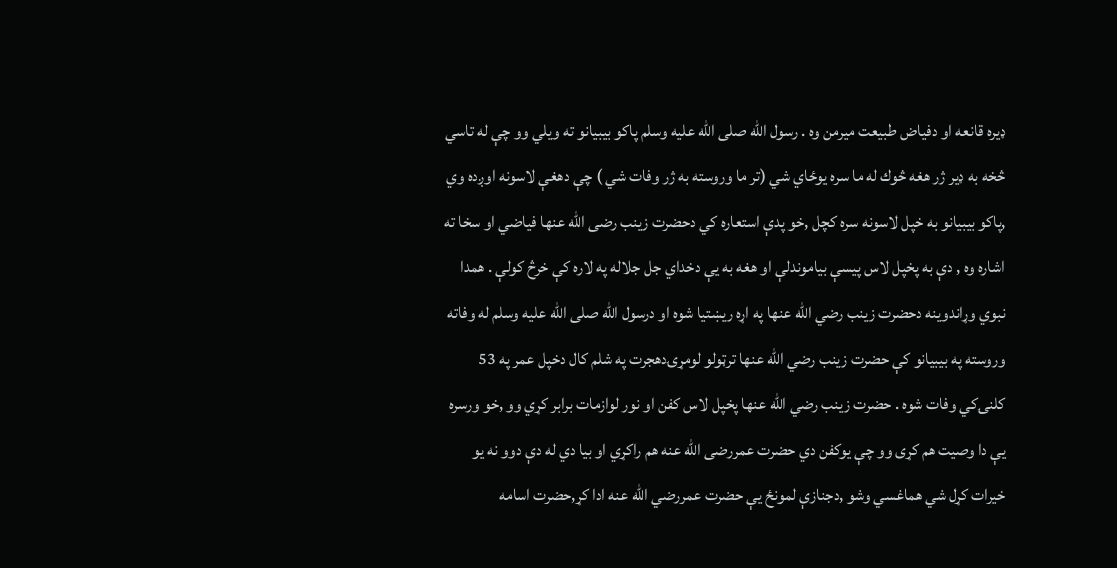ډيره قانعه او دفياض طبيعت ميرمن وه . رسول الله صلى الله عليه وسلم پاكو بيبيانو ته ويلي وو چې له تاسي څخه به ډير ژر هغه څوك له ما سره يوځاي شي (تر ما وروسته به ژر وفات شي ) چې دهغې لاسونه اوږده وي ,پاكو بيبيانو به خپل لاسونه سره كچل ,خو پدې استعاره كي دحضرت زينب رضى الله عنها فياضي او سخا ته اشاره وه , دې به پخپل لاس پيسې بياموندلې او هغه به يې دخداي جل جلاله په لاره كې خرڅ كولې . همدا نبوي وړاندوينه دحضرت زينب رضي الله عنها په اړه ريښتيا شوه او درسول الله صلى الله عليه وسلم له وفاته وروسته په بيبيانو كې حضرت زينب رضي الله عنها ترټولو لومړۍدهجرت په شلم كال دخپل عمر په 53 كلنۍكي وفات شوه . حضرت زينب رضي الله عنها پخپل لاس كفن او نور لوازمات برابر كړي وو ,خو ورسره يې دا وصيت هم كړى وو چې يوكفن دي حضرت عمررضى الله عنه هم راكړي او بيا دي له دې دوو نه يو خيرات كړل شي هماغسي وشو ,دجنازې لمونځ يې حضرت عمررضي الله عنه ادا كړ,حضرت اسامه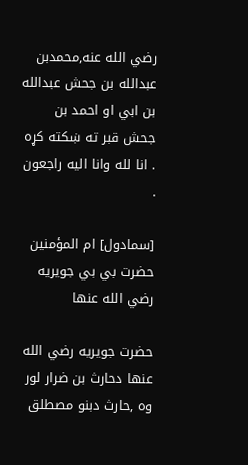رضي الله عنه,محمدبن عبدالله بن جحش عبدالله بن ابي او احمد بن جحش قبر ته ښكته كړه . انا لله وانا اليه راجعون .

[سمادول] ام المؤمنين حضرت بي بي جويريه رضي الله عنها

حضرت جويريه رضي الله عنها دحارث بن ضرار لور وه ,حارث دبنو مصطلق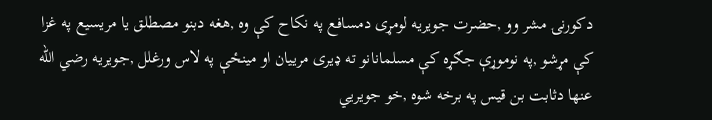دكورنۍ مشر وو ,حضرت جويريه لومړى دمسافع په نكاح كې وه ,هغه دبنو مصطلق يا مريسيع په غزا كې مړشو ,په نوموړې جګړه كې مسلمانانو ته ډيرى مرييان او مينځې په لاس ورغلل ,جويريه رضي الله عنها دثابت بن قيس په برخه شوه ,خو جويريي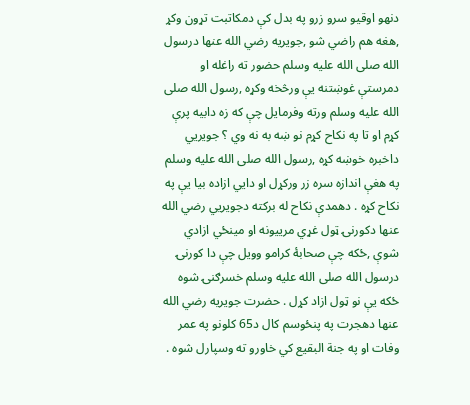دنهو اوقيو سرو زرو په بدل كې دمكاتبت تړون وكړ ,هغه هم راضي شو ,جويريه رضي الله عنها درسول الله صلى الله عليه وسلم حضور ته راغله او دمرستې غوښتنه يې ورڅخه وكړه ,رسول الله صلى الله عليه وسلم ورته وفرمايل چې كه زه دابيه پرې كړم او تا په نكاح كړم نو ښه به نه وي ؟ جويريي داخبره خوښه كړه ,رسول الله صلى الله عليه وسلم په هغې اندازه سره زر وركړل او دايي ازاده بيا يې په نكاح كړه . دهمدې نكاح له بركته دجويريي رضي الله عنها دكورنۍ ټول غړي مرييونه او مينځي ازادي شوې ,ځكه چې صحابۀ كرامو وويل چې دا كورنۍ درسول الله صلى الله عليه وسلم خسرګنۍ شوه ځكه يې نو ټول ازاد كړل . حضرت جويريه رضي الله عنها دهجرت په پنځوسم كال د65 كلونو په عمر وفات او په جنة البقيع كي خاورو ته وسپارل شوه .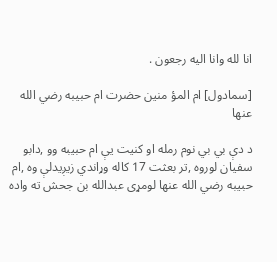انا لله وانا اليه رجعون .

[سمادول] ام المؤ منين حضرت ام حبيبه رضي الله عنها

د دې بي بي نوم رمله او كنيت يې ام حبيبه وو ,دابو سفيان لوروه ,تر بعثت 17 كاله وړاندي زيږيدلې وه ,ام حبيبه رضي الله عنها لومړى عبدالله بن جحش ته واده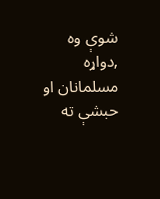شوې وه ,دواړه مسلمانان او حبشې ته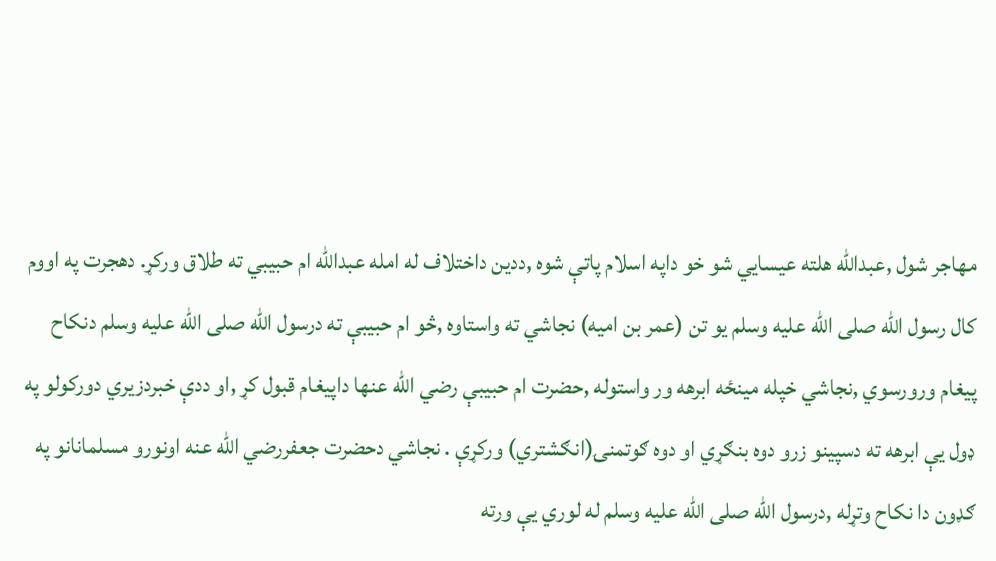مهاجر شول ,عبدالله هلته عيسايي شو خو داپه اسلام پاتې شوه ,ددين داختلاف له امله عبدالله ام حبيبي ته طلاق وركړ. دهجرت په اووم كال رسول الله صلى الله عليه وسلم يو تن (عمر بن اميه) نجاشي ته واستاوه ,څو ام حبيبې ته درسول الله صلى الله عليه وسلم دنكاح پيغام ورورسوي ,نجاشي خپله مينځه ابرهه ور واستوله ,حضرت ام حبيبې رضي الله عنها داپيغام قبول كړ ,او ددې خبردزيري دوركولو په ډول يې ابرهه ته دسپينو زرو دوه بنګړي او دوه ګوتمنۍ(انګشتري) وركړې . نجاشي دحضرت جعفررضي الله عنه اونورو مسلمانانو په ګډون دا نكاح وتړله ,درسول الله صلى الله عليه وسلم له لوري يې ورته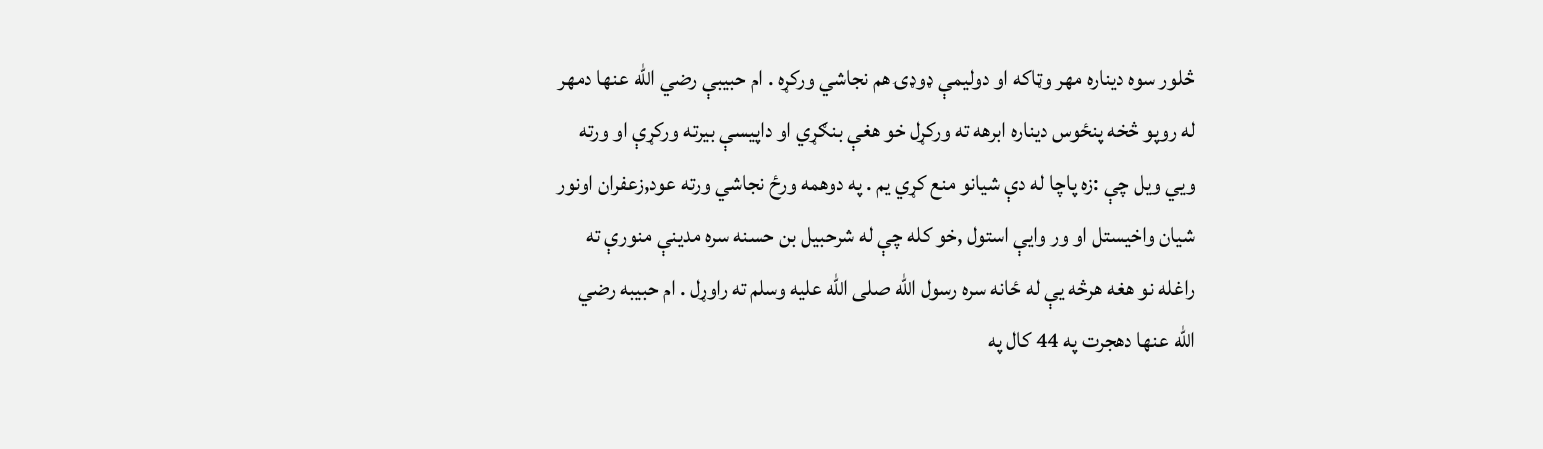څلور سوه ديناره مهر وټاكه او دوليمې ډوډۍ هم نجاشي وركړه . ام حبيبې رضي الله عنها دمهر له روپو څخه پنځوس ديناره ابرهه ته وركړل خو هغې بنګړي او داپيسې بيرته وركړې او ورته ويي ويل چې :زه پاچا له دې شيانو منع كړي يم . په دوهمه ورځ نجاشي ورته عود,زعفران اونور شيان واخيستل او ور وايې استول ,خو كله چې له شرحبيل بن حسنه سره مدينې منورې ته راغله نو هغه هرڅه يې له ځانه سره رسول الله صلى الله عليه وسلم ته راوړل . ام حبيبه رضي الله عنها دهجرت په 44 كال په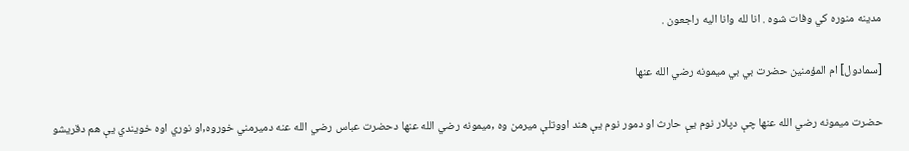مدينه منوره كي وفات شوه . انا لله وانا اليه راجعون .

[سمادول] ام المؤمنين حضرت بي بي ميمونه رضي الله عنها

حضرت ميمونه رضي الله عنها چې دپلار نوم يې حارث او دمور نوم يې هند اووتلې ميرمن وه ,ميمونه رضي الله عنها دحضرت عباس رضي الله عنه دميرمني خوروه,او نوري اوه خويندي يې هم دقريشو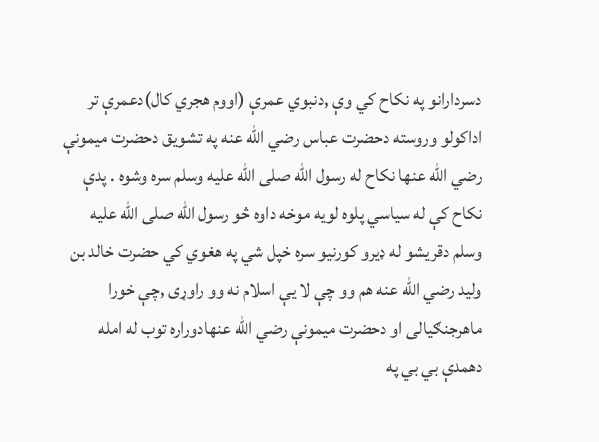دسردارانو په نكاح كي وې ,دنبوي عمرې (اووم هجري كال)دعمرې تر اداكولو وروسته دحضرت عباس رضي الله عنه په تشويق دحضرت ميمونې رضي الله عنها نكاح له رسول الله صلى الله عليه وسلم سره وشوه . پدې نكاح كې له سياسي پلوه لويه موخه داوه څو رسول الله صلى الله عليه وسلم دقريشو له ډيرو كورنيو سره خپل شي په هغوي كي حضرت خالد بن وليد رضي الله عنه هم وو چې لا يې اسلام نه وو راوړى ,چې خورا ماهرجنګيالى او دحضرت ميمونې رضي الله عنهادوراره توب له امله دهمدې بي بي په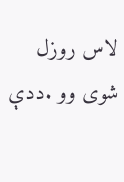لاس روزل شوى وو .ددې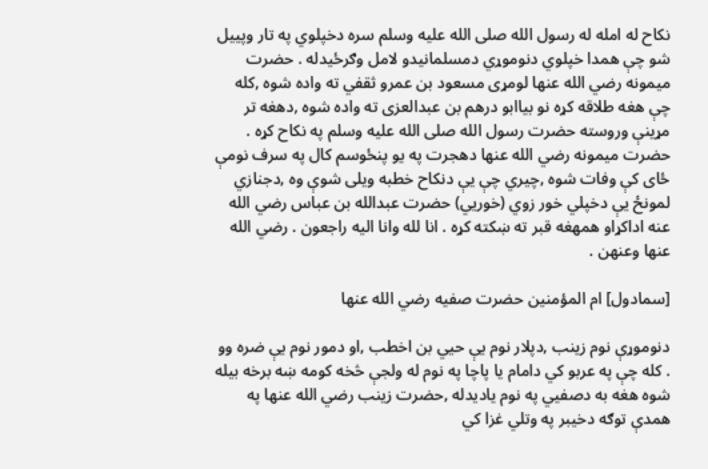نكاح له امله له رسول الله صلى الله عليه وسلم سره دخپلوي په تار وپييل شو چې همدا خپلوي دنوموړي دمسلمانيدو لامل وګرځيدله . حضرت ميمونه رضي الله عنها لومړى مسعود بن عمرو ثقفي ته واده شوه ,كله چې هغه طلاقه كړه نو بياابو درهم بن عبدالعزى ته واده شوه ,دهغه تر مړينې وروسته حضرت رسول الله صلى الله عليه وسلم په نكاح كړه . حضرت ميمونه رضي الله عنها دهجرت په يو پنځوسم كال په سرف نومې ځای كې وفات شوه ,چيري چې يې دنكاح خطبه ويلی شوې وه ,دجنازي لمونځ يې دخپلي خور زوي (خوريي) حضرت عبدالله بن عباس رضي الله عنه اداكړاو همهغه قبر ته ښكته كړه . انا لله وانا اليه راجعون . رضي الله عنها وعنهن .

[سمادول] ام المؤمنين حضرت صفيه رضي الله عنها

دنوموړې نوم زينب ,دپلار نوم يې حيي بن اخطب ,او دمور نوم يې ضره وو . كله چې په عربو كي دامام يا پاچا په نوم له ولجې څخه كومه ښه برخه بيله شوه هغه به دصفيي په نوم ياديدله ,حضرت زينب رضي الله عنها په همدې توګه دخيبر په وتلي غزا كي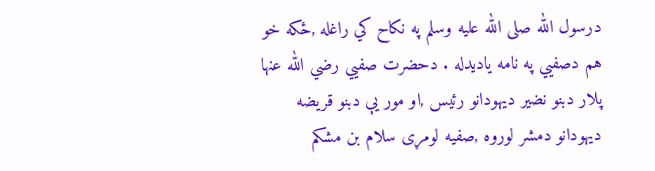درسول الله صلى الله عليه وسلم په نكاح كي راغله ,ځكه خو هم دصفيي په نامه ياديدله . دحضرت صفيي رضي الله عنها پلار دبنو نضير ديهودانو رئيس ,او مور يې دبنو قريضه ديهودانو دمشر لوروه ,صفيه لومړى سلام بن مشكم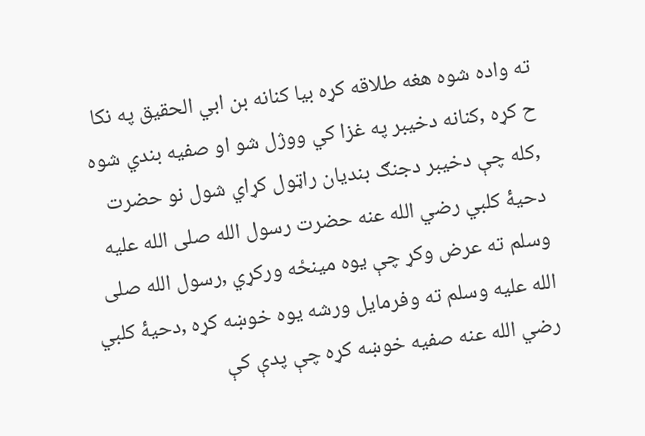ته واده شوه هغه طلاقه كړه بيا كنانه بن ابي الحقيق په نكا ح كړه ,كنانه دخيبر په غزا كي ووژل شو او صفيه بندي شوه ,كله چې دخيبر دجنګ بنديان راټول كړاي شول نو حضرت دحيۀ كلبي رضي الله عنه حضرت رسول الله صلى الله عليه وسلم ته عرض وكړ چې يوه مينځه وركړي ,رسول الله صلى الله عليه وسلم ته وفرمايل ورشه يوه خوښه كړه ,دحيۀ كلبي رضي الله عنه صفيه خوښه كړه چې پدې كې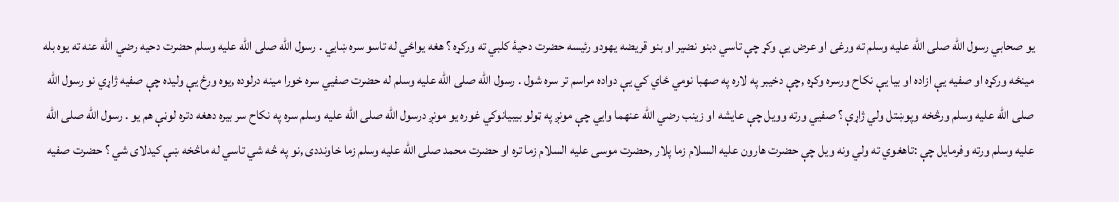يو صحابي رسول الله صلى الله عليه وسلم ته ورغى او عرض يې وكړ چې تاسي دبنو نضير او بنو قريضه يهودو رئيسه حضرت دحيۀ كلبي ته وركړه ؟ هغه يواځي له تاسو سره ښايي . رسول الله صلى الله عليه وسلم حضرت دحيه رضي الله عنه ته يوه بله مينځه وركړه او صفيه يې ازاده او بيا يې نكاح ورسره وكړه ,چې دخيبر په لاره په صهبا نومي ځاي كي يې دواده مراسم تر سره شول . رسول الله صلى الله عليه وسلم له حضرت صفيي سره خورا مينه درلوده ,يوه ورځ يې وليده چې صفيه ژاړي نو رسول الله صلى الله عليه وسلم ورڅخه وپوښتل ولي ژاړې ؟ صفيي ورته وويل چې عايشه او زينب رضي الله عنهما وايي چې مونږ په ټولو بيبيانوكي غوره يو مونږ درسول الله صلى الله عليه وسلم سره په نكاح سر بيره دهغه دتره لوڼې هم يو . رسول الله صلى الله عليه وسلم ورته وفرمايل چې :تاهغوي ته ولي ونه ويل چې حضرت هارون عليه السلام زما پلار ,حضرت موسى عليه السلام زما تره او حضرت محمد صلى الله عليه وسلم زما خاونددى ,نو په څه شي تاسي له ماڅخه ښې كيدلای شي ؟ حضرت صفيه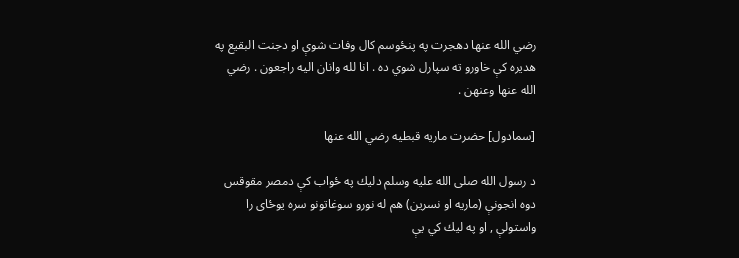رضي الله عنها دهجرت په پنځوسم كال وفات شوې او دجنت البقيع په هديره كې خاورو ته سپارل شوي ده . انا لله وانان اليه راجعون . رضي الله عنها وعنهن .

[سمادول] حضرت ماريه قبطيه رضي الله عنها

د رسول الله صلى الله عليه وسلم دليك په ځواب كې دمصر مقوقس دوه انجونې (ماريه او نسرين) هم له نورو سوغاتونو سره يوځای را واستولې , او په ليك كي يې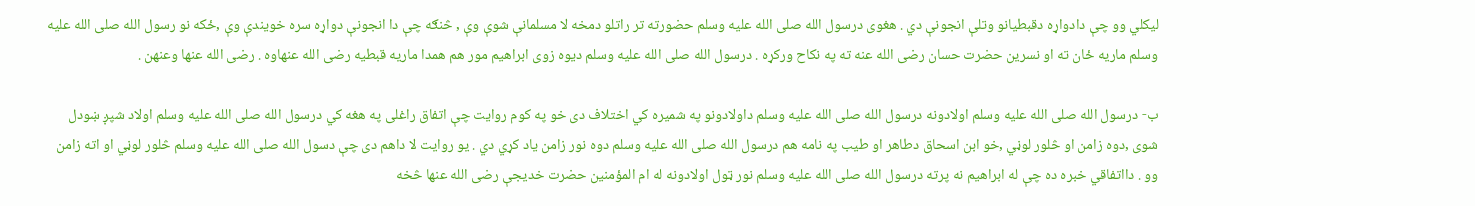ليكلي وو چې دادواړه دقبطيانو وتلې انجونې دي . هغوی درسول الله صلى الله عليه وسلم حضورته تر راتلو دمخه لا مسلمانې شوې وې , څنګه چې دا انجونې دواړه سره خويندې وې ,ځكه نو رسول الله صلى الله عليه وسلم ماريه ځان ته او نسرين حضرت حسان رضى الله عنه ته په نكاح وركړه . درسول الله صلى الله عليه وسلم ديوه زوی ابراهيم مور هم همدا ماريه قبطيه رضى الله عنهاوه . رضى الله عنها وعنهن .

ب- درسول الله صلى الله عليه وسلم اولادونه درسول الله صلى الله عليه وسلم داولادونو په شميره كي اختلاف دى خو په كوم روايت چې اتفاق راغلى په هغه كي درسول الله صلى الله عليه وسلم اولاد شپږ ښودل شوى ,دوه زامن او څلور لوڼي ,خو ابن اسحاق دطاهر او طيب په نامه هم درسول الله صلى الله عليه وسلم دوه نور زامن ياد كړي دي . يو روايت لا داهم دى چې دسول الله صلى الله عليه وسلم څلور لوڼي او اته زامن وو . دااتفاقي خبره ده چې له ابراهيم نه پرته درسول الله صلى الله عليه وسلم نور ټول اولادونه له ام المؤمنين حضرت خديجې رضى الله عنها څخه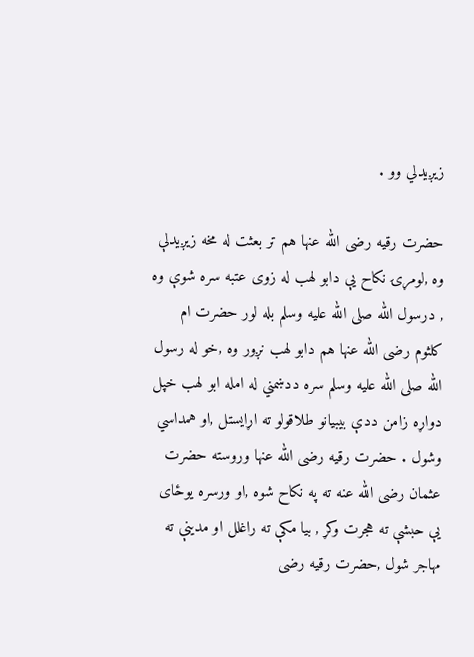زيږيدلي وو .

حضرت رقيه رضى الله عنها هم تر بعثت له مخه زيږيدلې وه ,لومړۍ نكاح يې دابو لهب له زوی عتبه سره شوې وه , درسول الله صلى الله عليه وسلم بله لور حضرت ام كلثوم رضى الله عنها هم دابو لهب نږور وه ,خو له رسول الله صلى الله عليه وسلم سره ددښمني له امله ابو لهب خپل دواړه زامن ددې بيبيانو طلاقولو ته اړايستل ,او همداسي وشول . حضرت رقيه رضى الله عنها وروسته حضرت عثمان رضى الله عنه ته په نكاح شوه ,او ورسره يوځای يې حبشې ته هجرت وكړ , بيا مكې ته راغلل او مدينې ته مهاجر شول ,حضرت رقيه رضى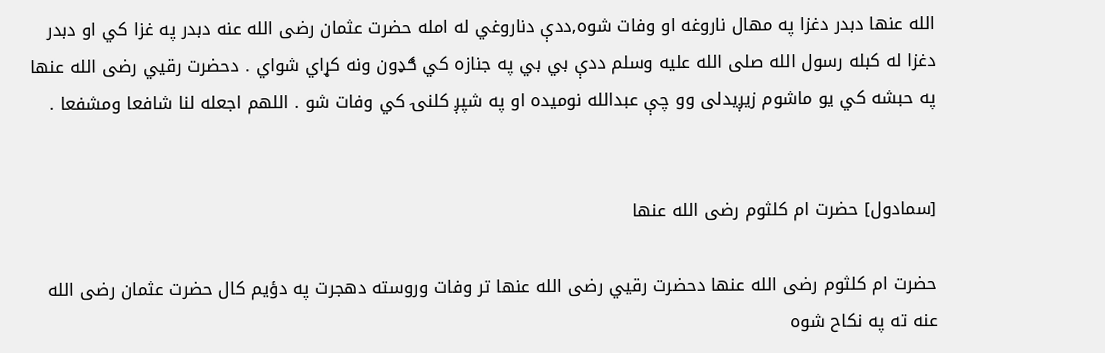الله عنها دبدر دغزا په مهال ناروغه او وفات شوه,ددې دناروغي له امله حضرت عثمان رضى الله عنه دبدر په غزا كي او دبدر دغزا له كبله رسول الله صلى الله عليه وسلم ددې بي بي په جنازه كي ګډون ونه كړاي شواي . دحضرت رقيي رضى الله عنها په حبشه كي يو ماشوم زيږيدلى وو چې عبدالله نوميده او په شپږ كلنۍ كي وفات شو . اللهم اجعله لنا شافعا ومشفعا .


[سمادول] حضرت ام كلثوم رضى الله عنها

حضرت ام كلثوم رضى الله عنها دحضرت رقيي رضى الله عنها تر وفات وروسته دهجرت په دؤيم كال حضرت عثمان رضى الله عنه ته په نكاح شوه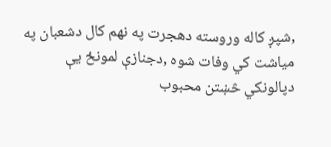,شپږ كاله وروسته دهجرت په نهم كال دشعبان په مياشت كي وفات شوه ,دجنازې لمونځ يې دپالونكي څښتن محبوب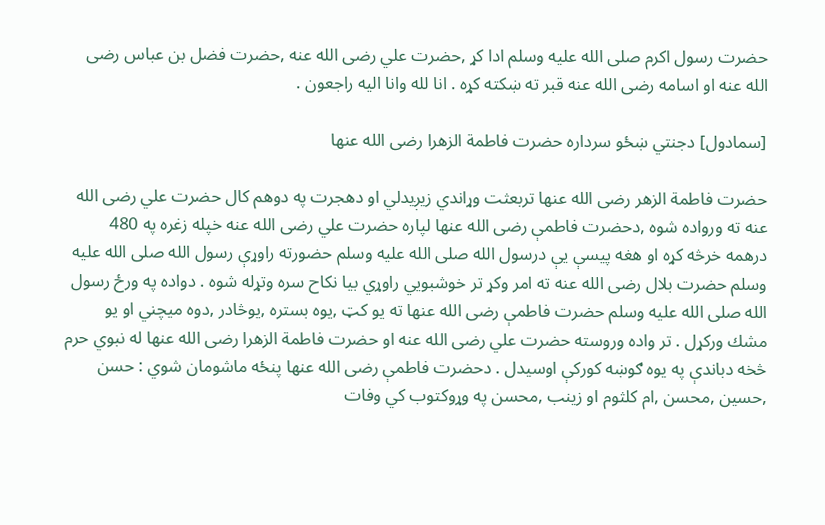حضرت رسول اكرم صلى الله عليه وسلم ادا كړ ,حضرت علي رضى الله عنه ,حضرت فضل بن عباس رضى الله عنه او اسامه رضى الله عنه قبر ته ښكته كړه . انا لله وانا اليه راجعون .

[سمادول] دجنتي ښځو سرداره حضرت فاطمة الزهرا رضى الله عنها

حضرت فاطمة الزهر رضى الله عنها تربعثت وړاندي زيږيدلي او دهجرت په دوهم كال حضرت علي رضى الله عنه ته ورواده شوه ,دحضرت فاطمې رضى الله عنها لپاره حضرت علي رضى الله عنه خپله زغره په 480 درهمه خرڅه كړه او هغه پيسې يې درسول الله صلى الله عليه وسلم حضورته راوړې رسول الله صلى الله عليه وسلم حضرت بلال رضى الله عنه ته امر وكړ تر خوشبويي راوړي بيا نكاح سره وتړله شوه . دواده په ورځ رسول الله صلى الله عليه وسلم حضرت فاطمې رضى الله عنها ته يو كټ ,يوه بستره ,يوڅادر ,دوه ميچني او يو مشك وركړل . تر واده وروسته حضرت علي رضى الله عنه او حضرت فاطمة الزهرا رضى الله عنها له نبوي حرم څخه دباندې په يوه ګوښه كوركې اوسيدل . دحضرت فاطمې رضى الله عنها پنځه ماشومان شوي : حسن ,حسين ,محسن ,ام كلثوم او زينب ,محسن په وړوكتوب كي وفات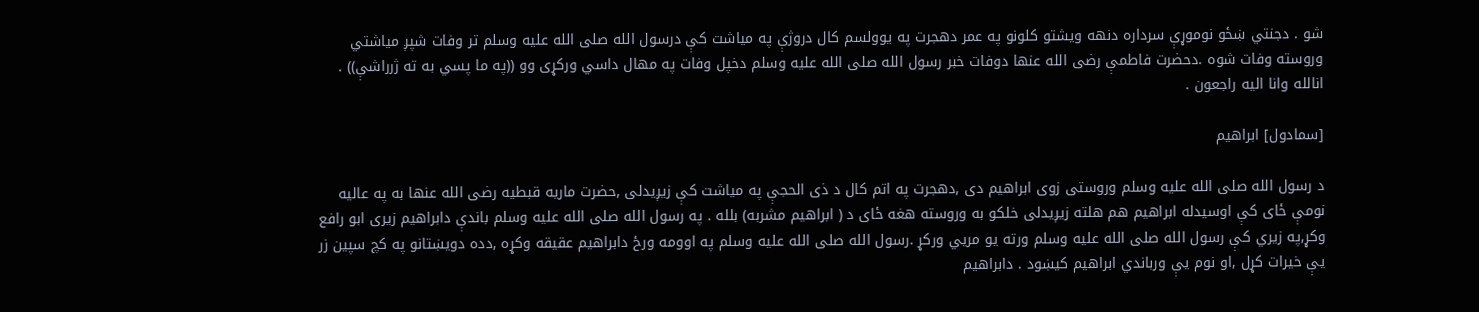شو . دجنتي ښځو نوموړې سرداره دنهه ويشتو كلونو په عمر دهجرت په يوولسم كال دروژې په مياشت كې درسول الله صلى الله عليه وسلم تر وفات شپږ مياشتي وروسته وفات شوه .دحضرت فاطمې رضى الله عنها دوفات خبر رسول الله صلى الله عليه وسلم دخپل وفات په مهال داسي وركړى وو ((په ما پسي به ته ژرراشې)) . انالله وانا اليه راجعون .

[سمادول] ابراهيم

د رسول الله صلى الله عليه وسلم وروستى زوى ابراهيم دى ,دهجرت په اتم كال د ذى الحجې په مياشت كې زيږيدلى ,حضرت ماريه قبطيه رضى الله عنها به په عاليه نومې ځای كې اوسيدله ابراهيم هم هلته زيږيدلى خلكو به وروسته هغه ځای د ( ابراهيم مشربه) بلله . په رسول الله صلى الله عليه وسلم باندې دابراهيم زيرى ابو رافع وكړ,په زيري كې رسول الله صلى الله عليه وسلم ورته يو مريي وركړ .رسول الله صلى الله عليه وسلم په اوومه ورځ دابراهيم عقيقه وكړه ,دده دويښتانو په كچ سپين زر يې خيرات كړل ,او نوم يې ورباندي ابراهيم كيښود . دابراهيم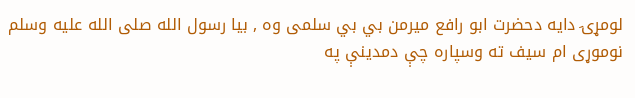لومړۍ دايه دحضرت ابو رافع ميرمن بي بي سلمى وه , بيا رسول الله صلى الله عليه وسلم نوموړى ام سيف ته وسپاره چې دمدينې په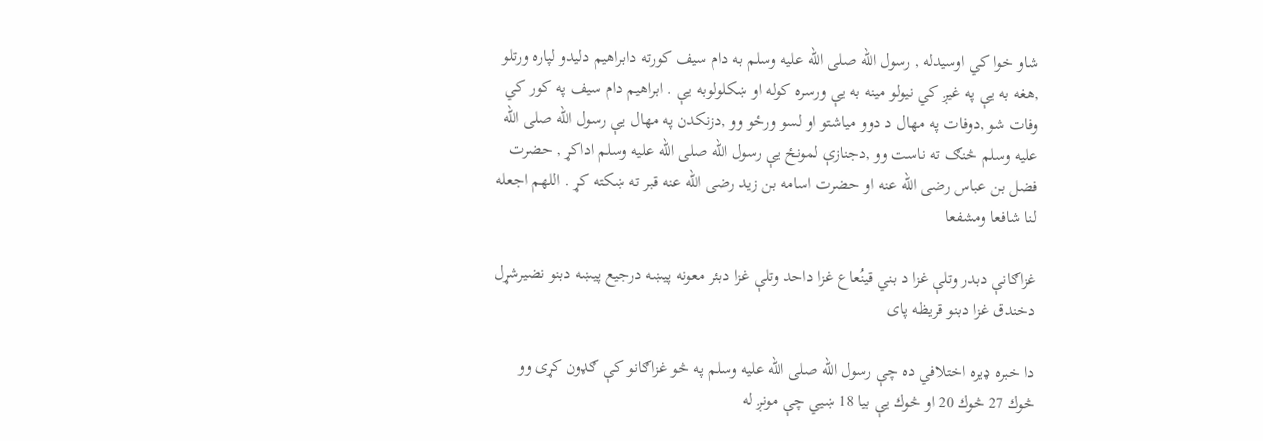شاو خوا كي اوسيدله , رسول الله صلى الله عليه وسلم به دام سيف كورته دابراهيم دليدو لپاره ورتلو ,هغه به يې په غيږ كي نيولو مينه به يې ورسره كوله او ښكلولوبه يې . ابراهيم دام سيف په كور كي وفات شو ,دوفات په مهال د دوو مياشتو او لسو ورځو وو ,دزنكدن په مهال يې رسول الله صلى الله عليه وسلم څنګ ته ناست وو ,دجنازې لمونځ يې رسول الله صلى الله عليه وسلم اداكړ , حضرت فضل بن عباس رضى الله عنه او حضرت اسامه بن زيد رضى الله عنه قبر ته ښكته كړ . اللهم اجعله لنا شافعا ومشفعا

غزاګانې دبدر وتلې غزا د بني قينُعاع غزا داحد وتلې غزا دبئر معونه پيښه درجيع پيښه دبنو نضيرشړل دخندق غزا دبنو قريظه پای

دا خبره ډيره اختلافي ده چې رسول الله صلى الله عليه وسلم په څو غزاګانو كې ګډون كړى وو څوك 27 څوك 20 او څوك يې بيا 18 ښيي چې مونږ له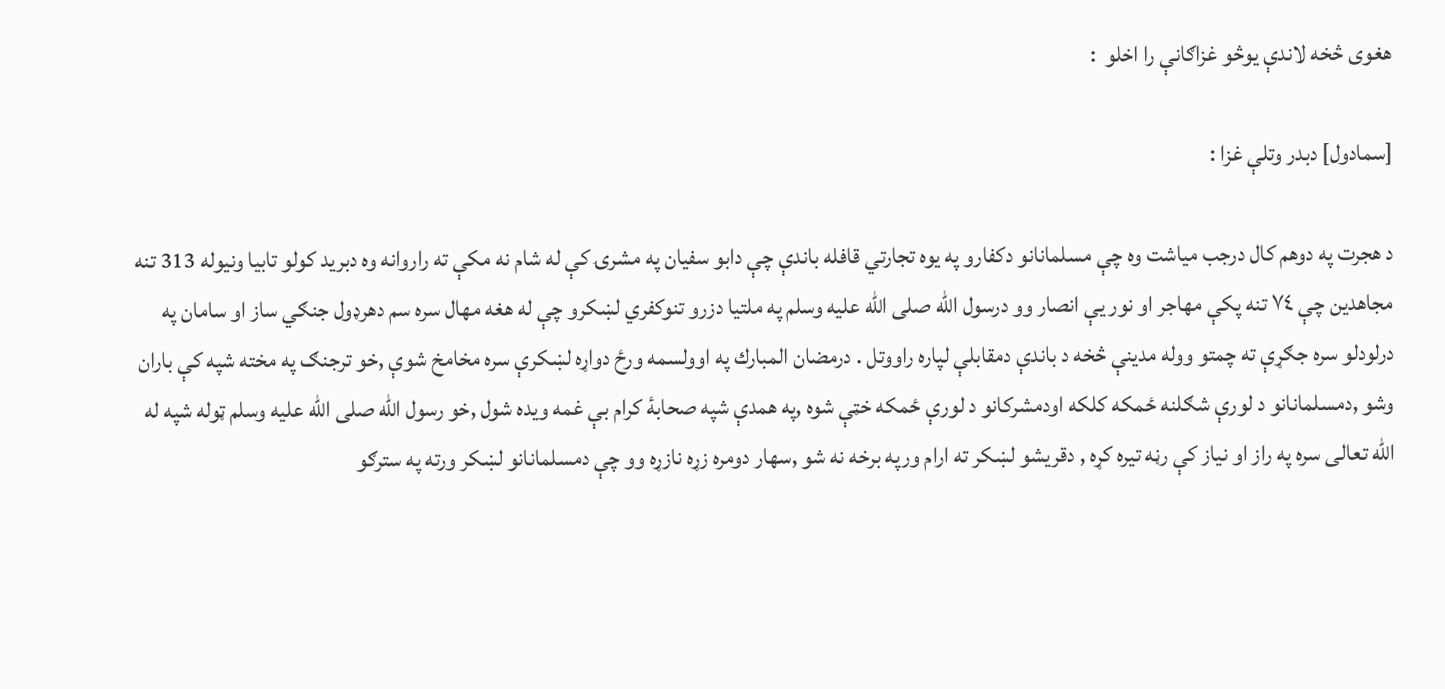هغوی څخه لاندې يوڅو غزاګانې را اخلو  :

[سمادول] دبدر وتلې غزا :

د هجرت په دوهم كال درجب مياشت وه چې مسلمانانو دكفارو په يوه تجارتي قافله باندې چې دابو سفيان په مشرۍ كې له شام نه مكې ته راروانه وه دبريد كولو تابيا ونيوله 313 تنه مجاهدين چې ٧٤ تنه پكې مهاجر او نور يې انصار وو درسول الله صلى الله عليه وسلم په ملتيا دزرو تنوكفري لښكرو چې له هغه مهال سره سم دهرډول جنګي ساز او سامان په درلودلو سره جګړې ته چمتو ووله مدينې څخه د باندې دمقابلې لپاره راووتل . درمضان المبارك په اوولسمه ورځ دواړه لښكرې سره مخامخ شوې ,خو ترجنګ په مخته شپه كې باران وشو ,دمسلمانانو د لورې شګلنه ځمكه كلكه اودمشركانو د لورې ځمكه خټې شوه ,په همدې شپه صحابۀ كرام بې غمه ويده شول ,خو رسول الله صلى الله عليه وسلم ټوله شپه له الله تعالى سره په راز او نياز كې رڼه تيره كړه , دقريشو لښكر ته ارام ورپه برخه نه شو ,سهار دومره زړه نازړه وو چې دمسلمانانو لښكر ورته په سترګو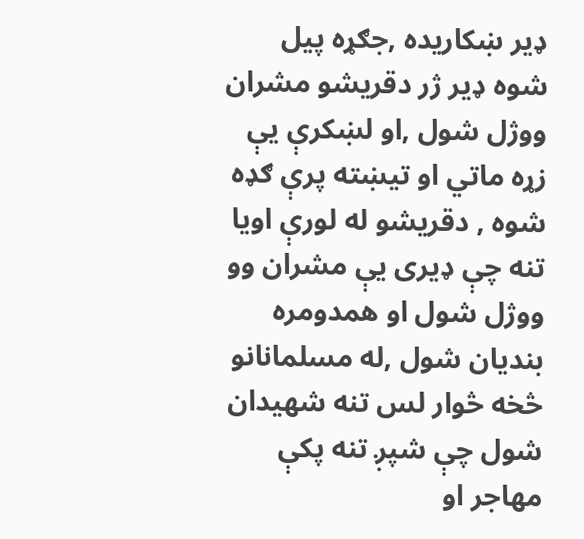ډير ښكاريده ,جګړه پيل شوه ډير ژر دقريشو مشران ووژل شول ,او لښكرې يې زړه ماتي او تيښته پرې ګډه شوه , دقريشو له لورې اويا تنه چې ډيرى يې مشران وو ووژل شول او همدومره بنديان شول ,له مسلمانانو څخه څوار لس تنه شهيدان شول چې شپږ تنه پكې مهاجر او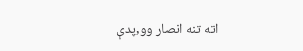اته تنه انصار وو,پدې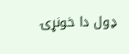ډول دا خونړۍ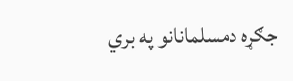جګړه دمسلمانانو په بري